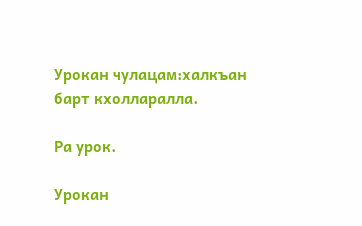Урокан чулацам:халкъан барт кхолларалла.

Ра урок.

Урокан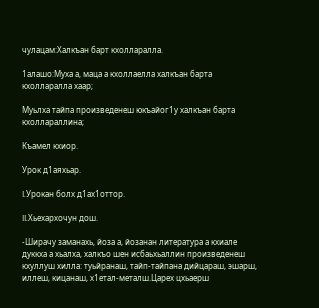чулацам:Халкъан барт кхолларалла.

1алашо:Муха а, маца а кхоллаелла халкъан барта кхолларалла хаар;

Муьлха тайпа произведенеш юкъайог1у халкъан барта кхоллараллина;

Къамел кхиор.

Урок д1аяхьар.

Ι.Урокан болх д1ах1оттор.

ΙΙ.Хьехархочун дош.

-Ширачу заманахь, йоза а, йозанан литература а кхиале дуккха а хьалха, халкъо шен исбаьхьаллин произведенеш кхуллуш хилла: туьйранаш, тайп-тайпана дийцараш, эшарш, иллеш, кицанаш, х1етал-металш.Царех цхьаерш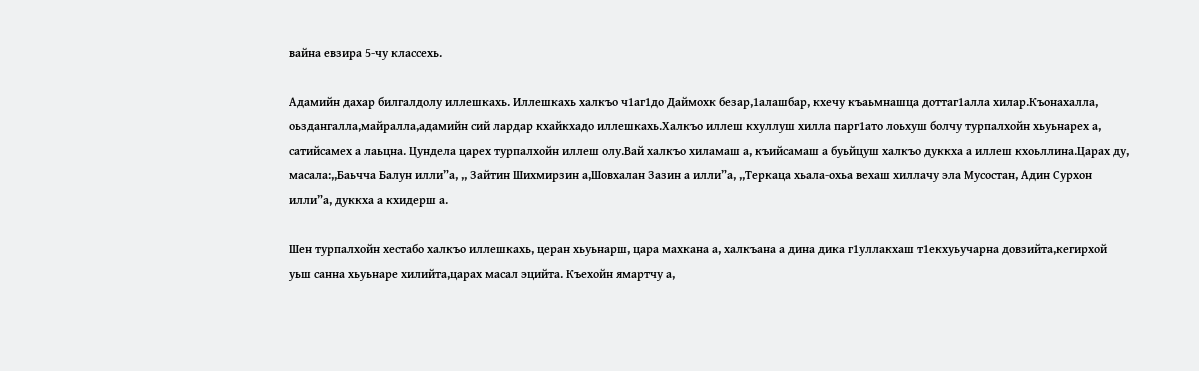вайна евзира 5-чу классехь.

Адамийн дахар билгалдолу иллешкахь. Иллешкахь халкъо ч1аг1до Даймохк безар,1алашбар, кхечу къаьмнашца доттаг1алла хилар.Къонахалла, оьздангалла,майралла,адамийн сий лардар кхайкхадо иллешкахь.Халкъо иллеш кхуллуш хилла парг1ато лоьхуш болчу турпалхойн хьуьнарех а, сатийсамех а лаьцна. Цундела царех турпалхойн иллеш олу.Вай халкъо хиламаш а, къийсамаш а буьйцуш халкъо дуккха а иллеш кхоьллина.Царах ду, масала:,,Баьчча Балун илли”а, ,, Зайтин Шихмирзин а,Шовхалан Зазин а илли”а, ,,Теркаца хьала-охьа вехаш хиллачу эла Мусостан, Адин Сурхон илли”а, дуккха а кхидерш а.

Шен турпалхойн хестабо халкъо иллешкахь, церан хьуьнарш, цара махкана а, халкъана а дина дика г1уллакхаш т1екхуьучарна довзийта,кегирхой уьш санна хьуьнаре хилийта,царах масал эцийта. Къехойн ямартчу а,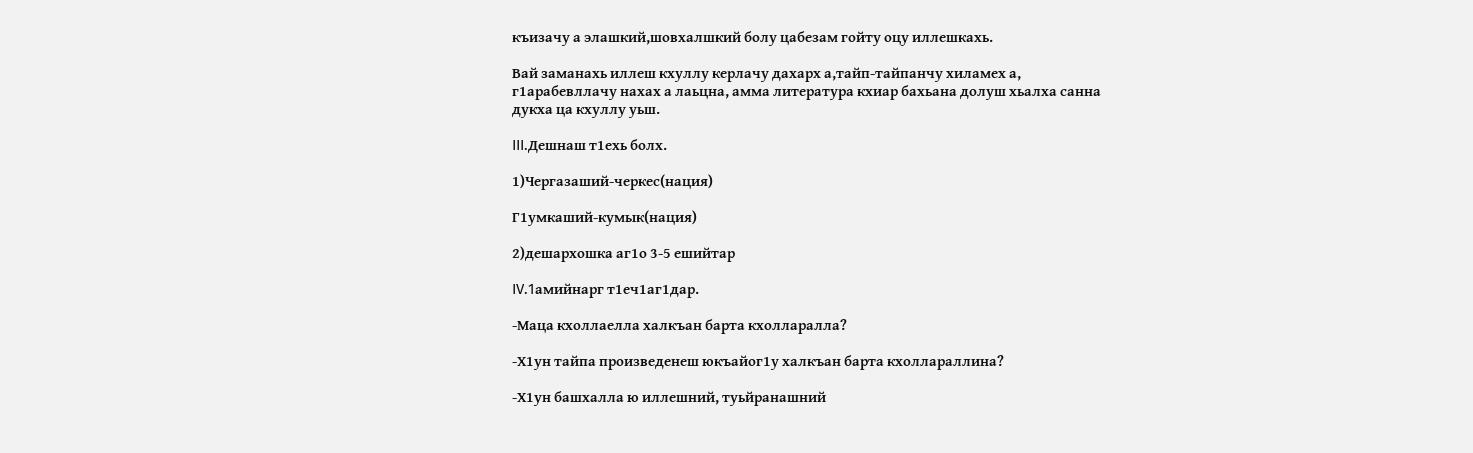къизачу а элашкий,шовхалшкий болу цабезам гойту оцу иллешкахь.

Вай заманахь иллеш кхуллу керлачу дахарх а,тайп-тайпанчу хиламех а, г1арабевллачу нахах а лаьцна, амма литература кхиар бахьана долуш хьалха санна дукха ца кхуллу уьш.

ΙΙΙ.Дешнаш т1ехь болх.

1)Чергазаший-черкес(нация)

Г1умкаший-кумык(нация)

2)дешархошка аг1о 3-5 ешийтар

ΙV.1амийнарг т1еч1аг1дар.

-Маца кхоллаелла халкъан барта кхолларалла?

-Х1ун тайпа произведенеш юкъайог1у халкъан барта кхоллараллина?

-Х1ун башхалла ю иллешний, туьйранашний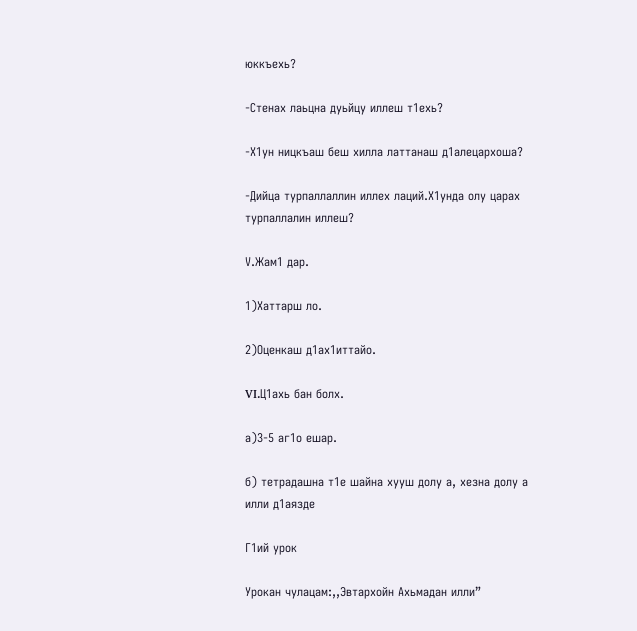юккъехь?

-Стенах лаьцна дуьйцу иллеш т1ехь?

-Х1ун ницкъаш беш хилла латтанаш д1алецархоша?

-Дийца турпаллаллин иллех лаций.Х1унда олу царах турпаллалин иллеш?

V.Жам1 дар.

1)Хаттарш ло.

2)Оценкаш д1ах1иттайо.

VΙ.Ц1ахь бан болх.

а)3-5 аг1о ешар.

б) тетрадашна т1е шайна хууш долу а, хезна долу а илли д1аязде

Г1ий урок

Урокан чулацам:,,Эвтархойн Ахьмадан илли”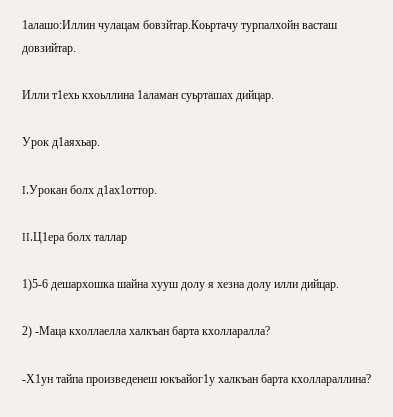1алашо:Иллин чулацам бовзйтар.Коьртачу турпалхойн васташ довзийтар.

Илли т1ехь кхоьллина 1аламан суьрташах дийцар.

Урок д1аяхьар.

Ι.Урокан болх д1ах1оттор.

ΙΙ.Ц1ера болх таллар

1)5-6 дешархошка шайна хууш долу я хезна долу илли дийцар.

2) -Маца кхоллаелла халкъан барта кхолларалла?

-Х1ун тайпа произведенеш юкъайог1у халкъан барта кхоллараллина?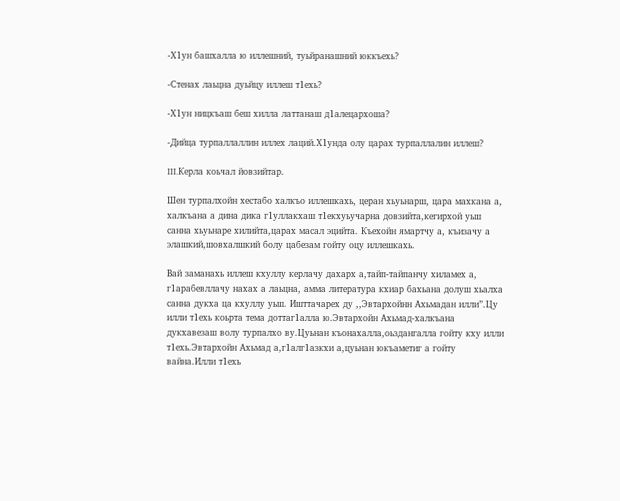-Х1ун башхалла ю иллешний, туьйранашний юккъехь?

-Стенах лаьцна дуьйцу иллеш т1ехь?

-Х1ун ницкъаш беш хилла латтанаш д1алецархоша?

-Дийца турпаллаллин иллех лаций.Х1унда олу царах турпаллалин иллеш?

ΙΙΙ.Керла коьчал йовзийтар.

Шен турпалхойн хестабо халкъо иллешкахь, церан хьуьнарш, цара махкана а, халкъана а дина дика г1уллакхаш т1екхуьучарна довзийта,кегирхой уьш санна хьуьнаре хилийта,царах масал эцийта. Къехойн ямартчу а, къизачу а элашкий,шовхалшкий болу цабезам гойту оцу иллешкахь.

Вай заманахь иллеш кхуллу керлачу дахарх а,тайп-тайпанчу хиламех а, г1арабевллачу нахах а лаьцна, амма литература кхиар бахьана долуш хьалха санна дукха ца кхуллу уьш. Ишттачарех ду ,,Эвтархойнн Ахьмадан илли”.Цу илли т1ехь коьрта тема доттаг1алла ю.Эвтархойн Ахьмад-халкъана дукхавезаш волу турпалхо ву.Цуьнан къонахалла,оьздангалла гойту кху илли т1ехь.Эвтархойн Ахьмад а,г1алг1азкхи а,цуьнан юкъаметиг а гойту вайна.Илли т1ехь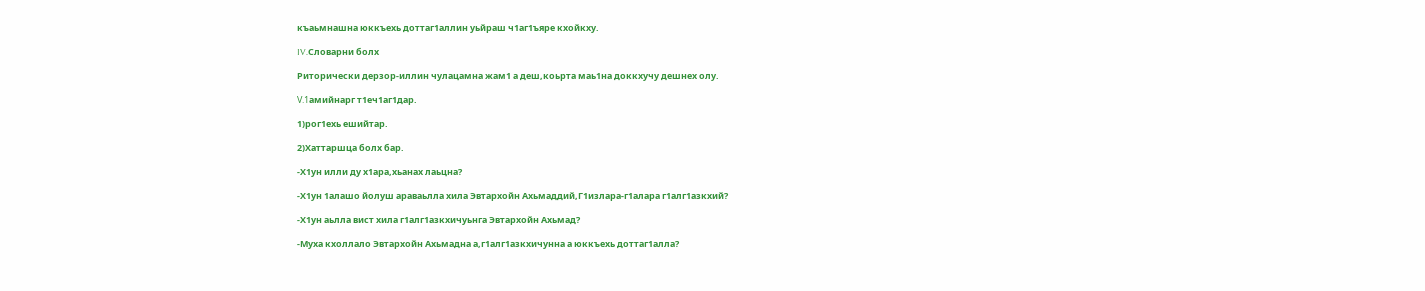къаьмнашна юккъехь доттаг1аллин уьйраш ч1аг1ъяре кхойкху.

ΙV.Словарни болх

Риторически дерзор-иллин чулацамна жам1 а деш,коьрта маь1на доккхучу дешнех олу.

V.1амийнарг т1еч1аг1дар.

1)рог1ехь ешийтар.

2)Хаттаршца болх бар.

-Х1ун илли ду х1ара,хьанах лаьцна?

-Х1ун 1алашо йолуш араваьлла хила Эвтархойн Ахьмаддий,Г1излара-г1алара г1алг1азкхий?

-Х1ун аьлла вист хила г1алг1азкхичуьнга Эвтархойн Ахьмад?

-Муха кхоллало Эвтархойн Ахьмадна а,г1алг1азкхичунна а юккъехь доттаг1алла?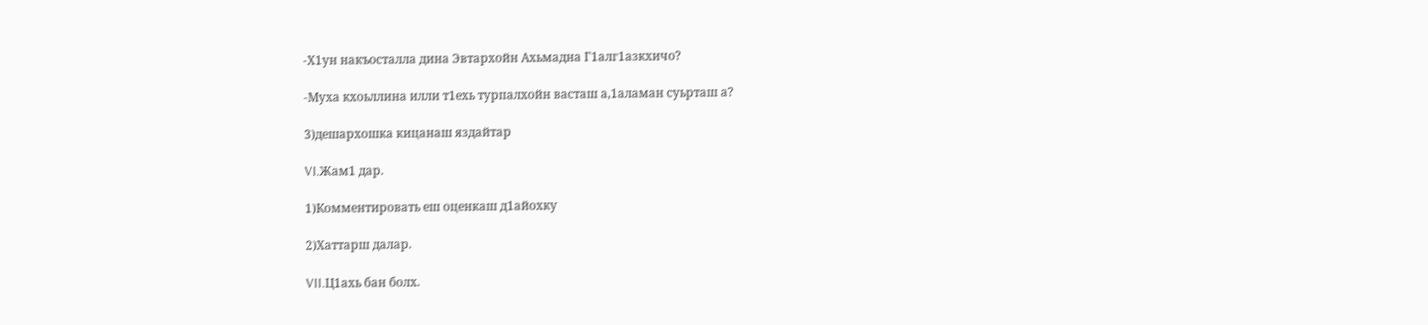-Х1ун накъосталла дина Эвтархойн Ахьмадна Г1алг1азкхичо?

-Муха кхоьллина илли т1ехь турпалхойн васташ а,1аламан суьрташ а?

3)дешархошка кицанаш яздайтар

VΙ.Жам1 дар.

1)Комментировать еш оценкаш д1айохку

2)Хаттарш далар.

VΙΙ.Ц1ахь бан болх.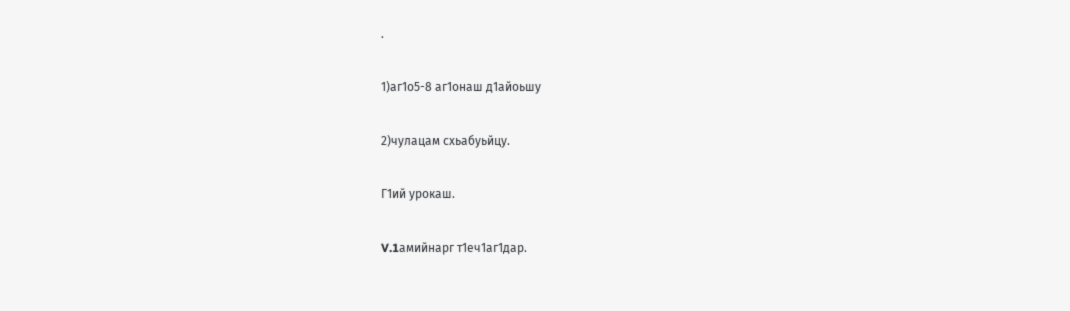.

1)аг1о5-8 аг1онаш д1айоьшу

2)чулацам схьабуьйцу.

Г1ий урокаш.

V.1амийнарг т1еч1аг1дар.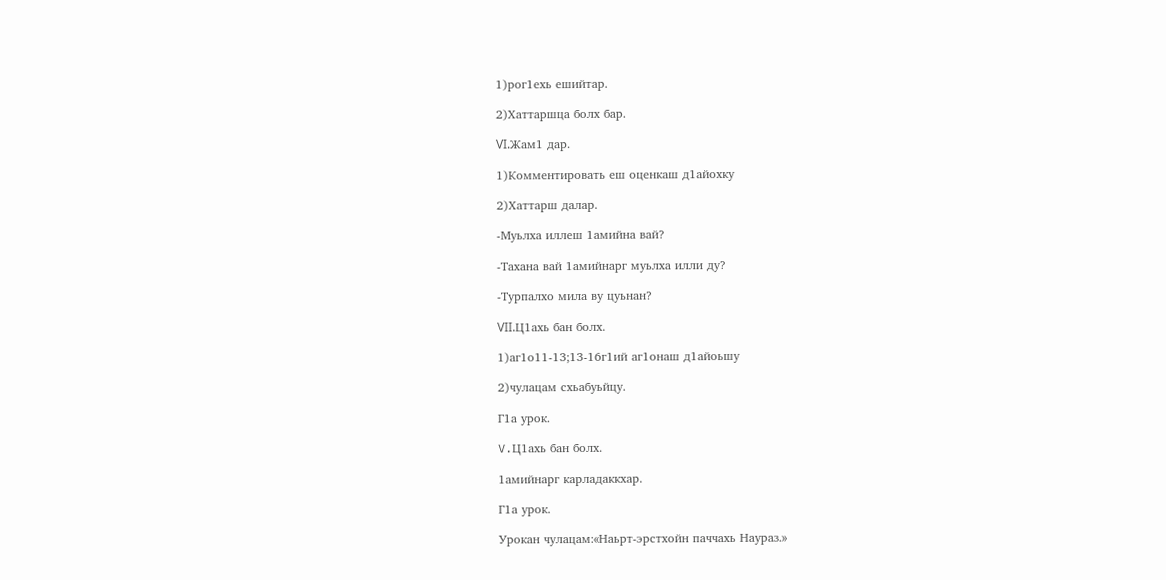1)рог1ехь ешийтар.

2)Хаттаршца болх бар.

VΙ.Жам1 дар.

1)Комментировать еш оценкаш д1айохку

2)Хаттарш далар.

-Муьлха иллеш 1амийна вай?

-Тахана вай 1амийнарг муьлха илли ду?

-Турпалхо мила ву цуьнан?

VΙΙ.Ц1ахь бан болх.

1)аг1о11-13;13-16г1ий аг1онаш д1айоьшу

2)чулацам схьабуьйцу.

Г1а урок.

V.Ц1ахь бан болх.

1амийнарг карладаккхар.

Г1а урок.

Урокан чулацам:«Наьрт-эрстхойн паччахь Наураз.»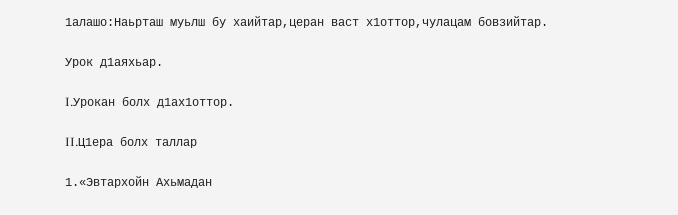1алашо:Наьрташ муьлш бу хаийтар,церан васт х1оттор,чулацам бовзийтар.

Урок д1аяхьар.

Ι.Урокан болх д1ах1оттор.

ΙΙ.Ц1ера болх таллар

1.«Эвтархойн Ахьмадан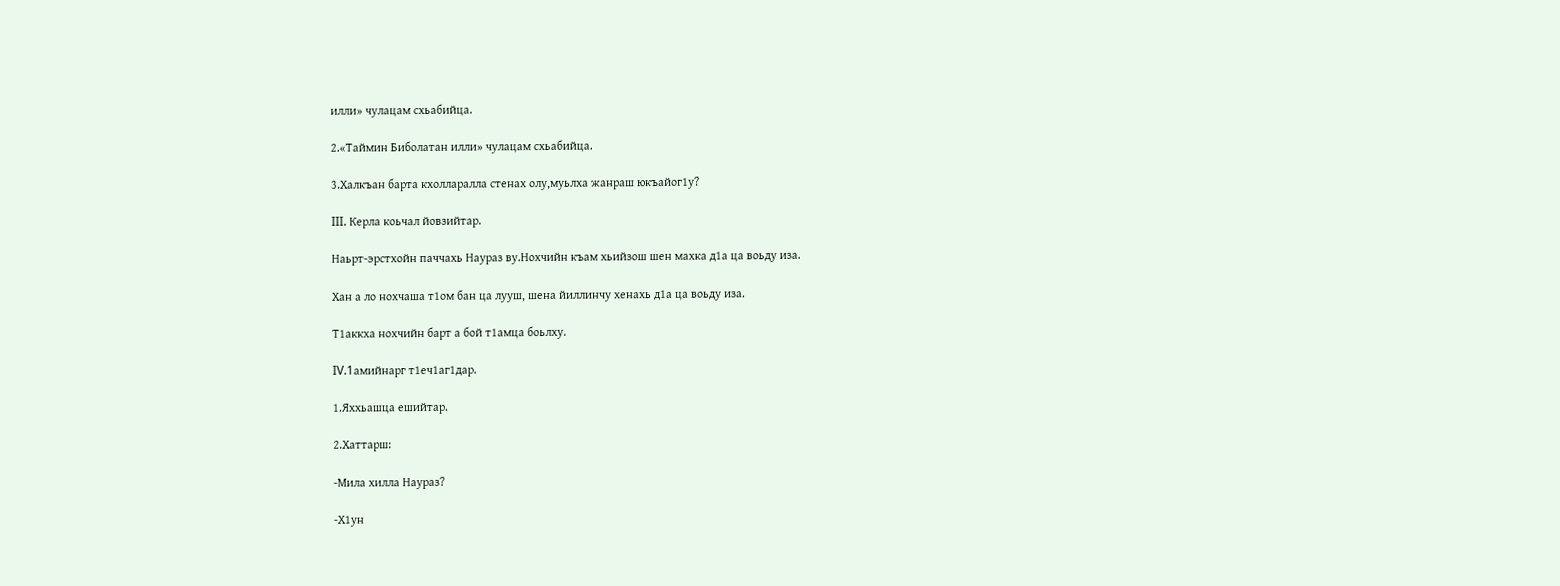илли» чулацам схьабийца.

2.«Таймин Биболатан илли» чулацам схьабийца.

3.Халкъан барта кхолларалла стенах олу,муьлха жанраш юкъайог1у?

ΙΙΙ. Керла коьчал йовзийтар.

Наьрт-эрстхойн паччахь Наураз ву.Нохчийн къам хьийзош шен махка д1а ца воьду иза.

Хан а ло нохчаша т1ом бан ца лууш, шена йиллинчу хенахь д1а ца воьду иза.

Т1аккха нохчийн барт а бой т1амца боьлху.

ΙV.1амийнарг т1еч1аг1дар.

1.Яххьашца ешийтар.

2.Хаттарш:

-Мила хилла Наураз?

-Х1ун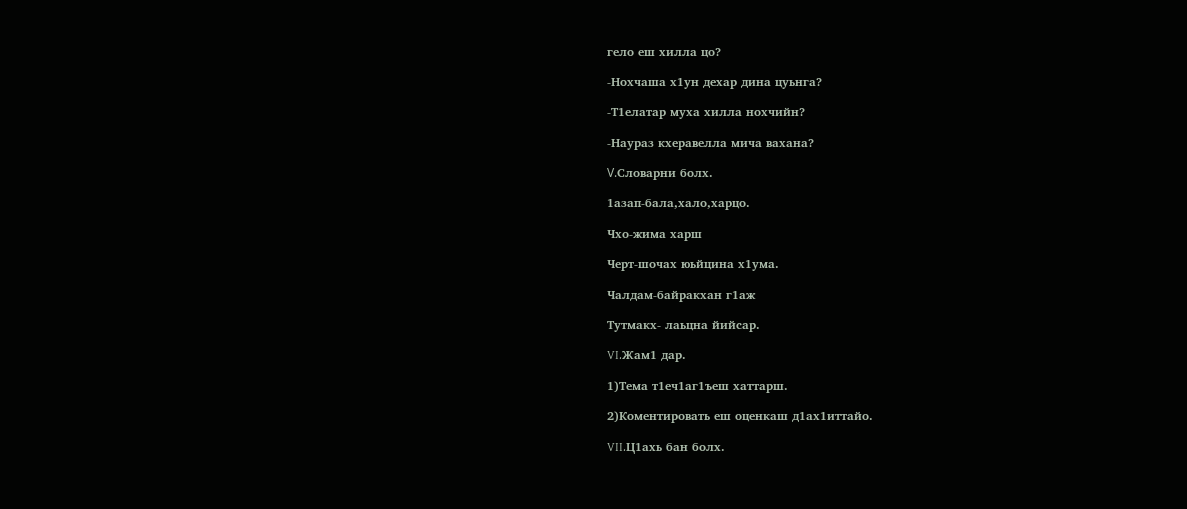гело еш хилла цо?

-Нохчаша х1ун дехар дина цуьнга?

-Т1елатар муха хилла нохчийн?

-Наураз кхеравелла мича вахана?

V.Словарни болх.

1азап-бала,хало,харцо.

Чхо-жима харш

Черт-шочах юьйцина х1ума.

Чалдам-байракхан г1аж

Тутмакх- лаьцна йийсар.

VΙ.Жам1 дар.

1)Тема т1еч1аг1ъеш хаттарш.

2)Коментировать еш оценкаш д1ах1иттайо.

VΙΙ.Ц1ахь бан болх.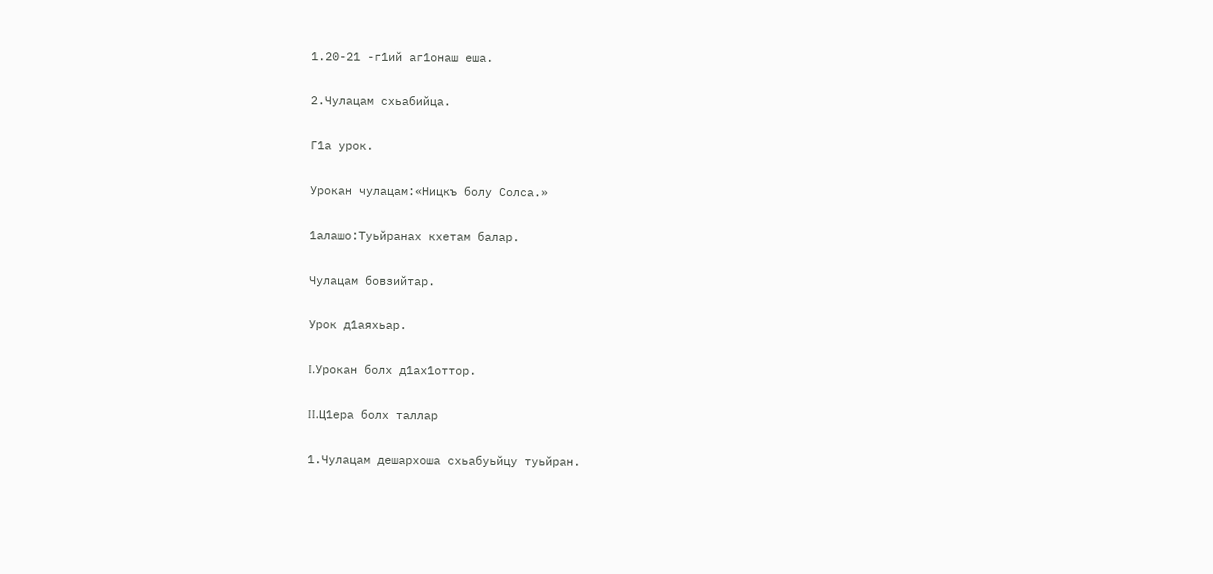1.20-21 -г1ий аг1онаш еша.

2.Чулацам схьабийца.

Г1а урок.

Урокан чулацам:«Ницкъ болу Солса.»

1алашо:Туьйранах кхетам балар.

Чулацам бовзийтар.

Урок д1аяхьар.

Ι.Урокан болх д1ах1оттор.

ΙΙ.Ц1ера болх таллар

1.Чулацам дешархоша схьабуьйцу туьйран.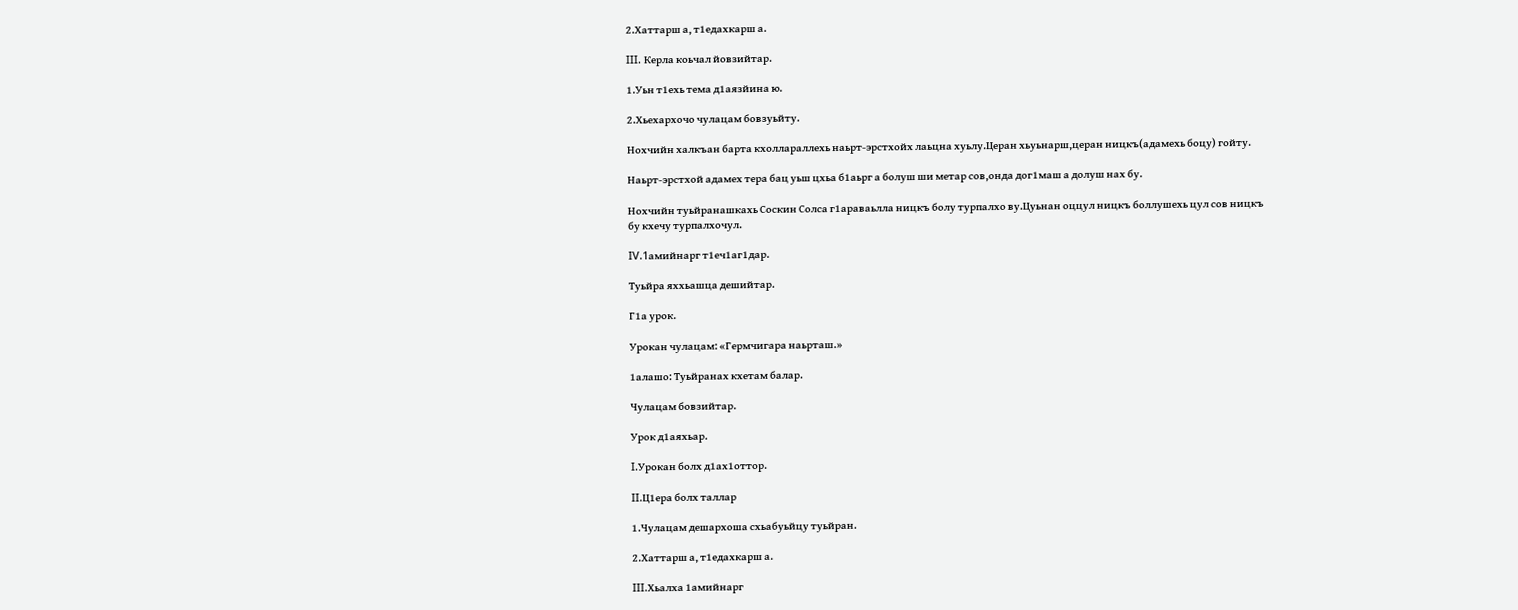2.Хаттарш а, т1едахкарш а.

ΙΙΙ. Керла коьчал йовзийтар.

1.Уьн т1ехь тема д1аязйина ю.

2.Хьехархочо чулацам бовзуьйту.

Нохчийн халкъан барта кхоллараллехь наьрт-эрстхойх лаьцна хуьлу.Церан хьуьнарш,церан ницкъ(адамехь боцу) гойту.

Наьрт-эрстхой адамех тера бац уьш цхьа б1аьрг а болуш ши метар сов,онда дог1маш а долуш нах бу.

Нохчийн туьйранашкахь Соскин Солса г1араваьлла ницкъ болу турпалхо ву.Цуьнан оццул ницкъ боллушехь цул сов ницкъ бу кхечу турпалхочул.

ΙV.1амийнарг т1еч1аг1дар.

Туьйра яххьашца дешийтар.

Г1а урок.

Урокан чулацам: «Гермчигара наьрташ.»

1алашо: Туьйранах кхетам балар.

Чулацам бовзийтар.

Урок д1аяхьар.

Ι.Урокан болх д1ах1оттор.

ΙΙ.Ц1ера болх таллар

1.Чулацам дешархоша схьабуьйцу туьйран.

2.Хаттарш а, т1едахкарш а.

ΙΙΙ.Хьалха 1амийнарг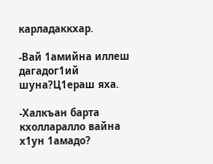карладаккхар.

-Вай 1амийна иллеш дагадог1ий шуна?Ц1ераш яха.

-Халкъан барта кхолларалло вайна х1ун 1амадо?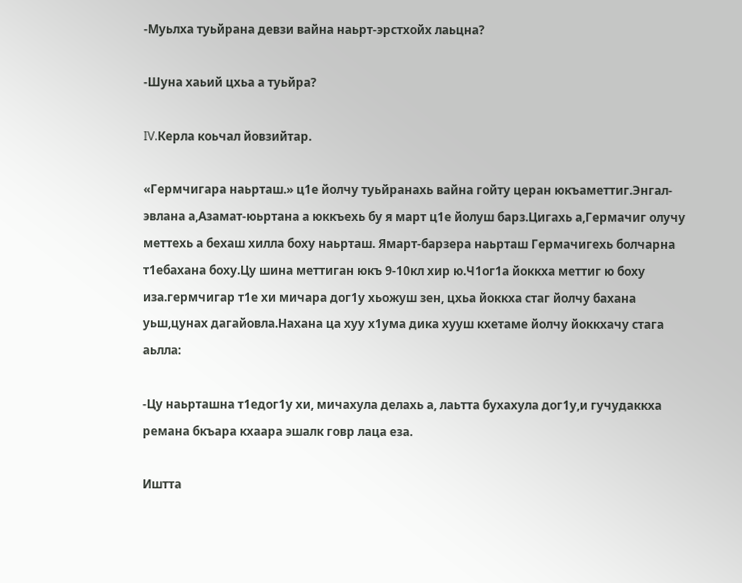-Муьлха туьйрана девзи вайна наьрт-эрстхойх лаьцна?

-Шуна хаьий цхьа а туьйра?

ΙV.Керла коьчал йовзийтар.

«Гермчигара наьрташ.» ц1е йолчу туьйранахь вайна гойту церан юкъаметтиг.Энгал-эвлана а,Азамат-юьртана а юккъехь бу я март ц1е йолуш барз.Цигахь а,Гермачиг олучу меттехь а бехаш хилла боху наьрташ. Ямарт-барзера наьрташ Гермачигехь болчарна т1ебахана боху.Цу шина меттиган юкъ 9-10кл хир ю.Ч1ог1а йоккха меттиг ю боху иза.гермчигар т1е хи мичара дог1у хьожуш зен, цхьа йоккха стаг йолчу бахана уьш,цунах дагайовла.Нахана ца хуу х1ума дика хууш кхетаме йолчу йоккхачу стага аьлла:

-Цу наьрташна т1едог1у хи, мичахула делахь а, лаьтта бухахула дог1у,и гучудаккха ремана бкъара кхаара эшалк говр лаца еза.

Иштта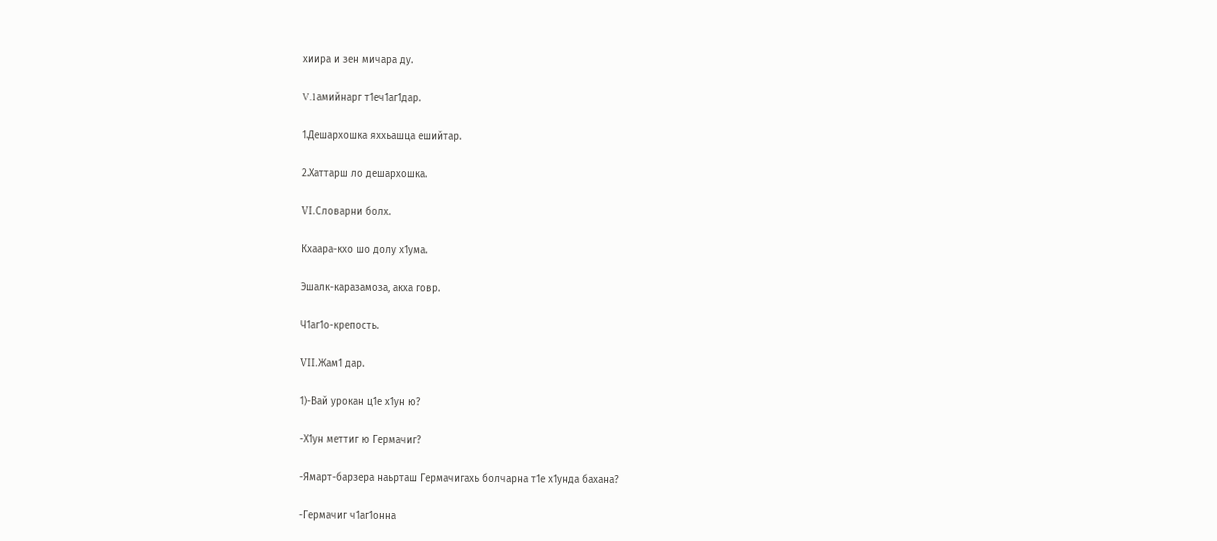хиира и зен мичара ду.

V.1амийнарг т1еч1аг1дар.

1.Дешархошка яххьашца ешийтар.

2.Хаттарш ло дешархошка.

VΙ.Словарни болх.

Кхаара-кхо шо долу х1ума.

Эшалк-каразамоза, акха говр.

Ч1аг1о-крепость.

VΙΙ.Жам1 дар.

1)-Вай урокан ц1е х1ун ю?

-Х1ун меттиг ю Гермачиг?

-Ямарт-барзера наьрташ Гермачигахь болчарна т1е х1унда бахана?

-Гермачиг ч1аг1онна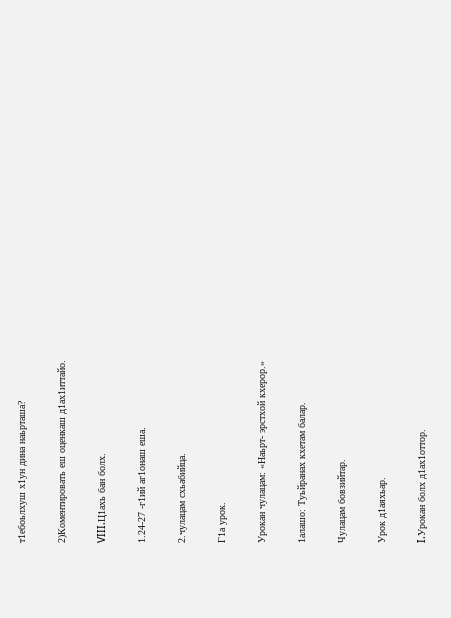т1ебоьлхуш х1ун дина наьрташа?

2)Коментировать еш оценкаш д1ах1иттайо.

VΙΙΙ.Ц1ахь бан болх.

1.24-27 -г1ий аг1онаш еша.

2.чулацам схьабийца.

Г1а урок.

Урокан чулацам: «Наьрт- эрстхой кхерор.»

1алашо: Туьйранах кхетам балар.

Чулацам бовзийтар.

Урок д1аяхьар.

Ι.Урокан болх д1ах1оттор.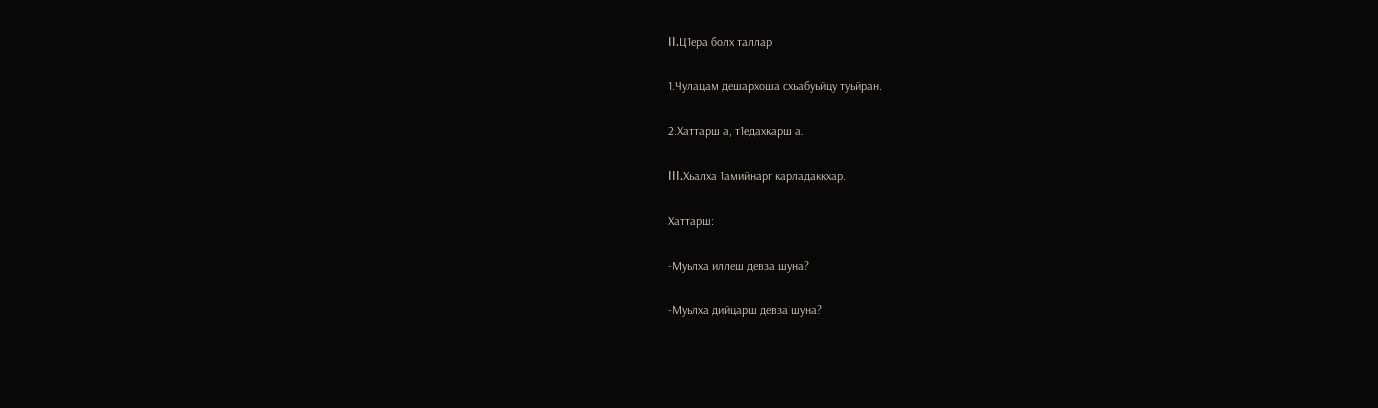ΙΙ.Ц1ера болх таллар

1.Чулацам дешархоша схьабуьйцу туьйран.

2.Хаттарш а, т1едахкарш а.

ΙΙΙ.Хьалха 1амийнарг карладаккхар.

Хаттарш:

-Муьлха иллеш девза шуна?

-Муьлха дийцарш девза шуна?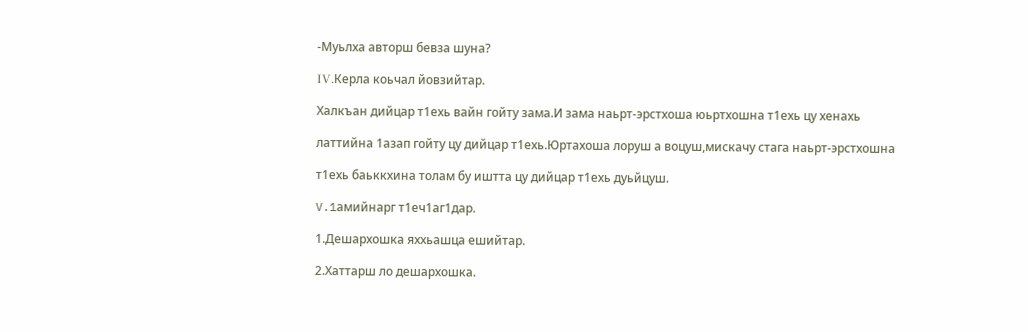-Муьлха авторш бевза шуна?

ΙV.Керла коьчал йовзийтар.

Халкъан дийцар т1ехь вайн гойту зама.И зама наьрт-эрстхоша юьртхошна т1ехь цу хенахь

латтийна 1азап гойту цу дийцар т1ехь.Юртахоша лоруш а воцуш,мискачу стага наьрт-эрстхошна

т1ехь баьккхина толам бу иштта цу дийцар т1ехь дуьйцуш.

V.1амийнарг т1еч1аг1дар.

1.Дешархошка яххьашца ешийтар.

2.Хаттарш ло дешархошка.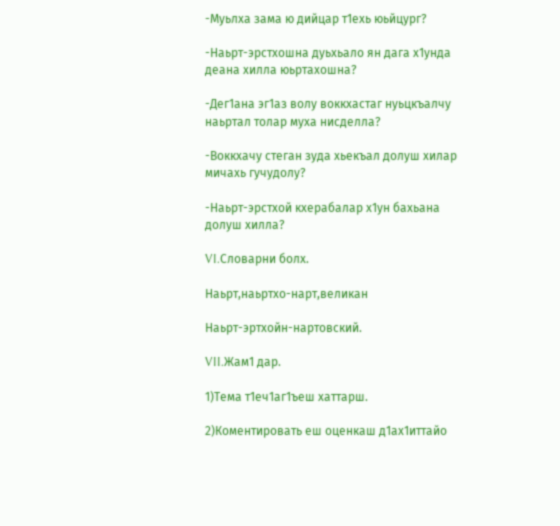-Муьлха зама ю дийцар т1ехь юьйцург?

-Наьрт-эрстхошна дуьхьало ян дага х1унда деана хилла юьртахошна?

-Дег1ана эг1аз волу воккхастаг нуьцкъалчу наьртал толар муха нисделла?

-Воккхачу стеган зуда хьекъал долуш хилар мичахь гучудолу?

-Наьрт-эрстхой кхерабалар х1ун бахьана долуш хилла?

VΙ.Словарни болх.

Наьрт,наьртхо-нарт,великан

Наьрт-эртхойн-нартовский.

VΙΙ.Жам1 дар.

1)Тема т1еч1аг1ъеш хаттарш.

2)Коментировать еш оценкаш д1ах1иттайо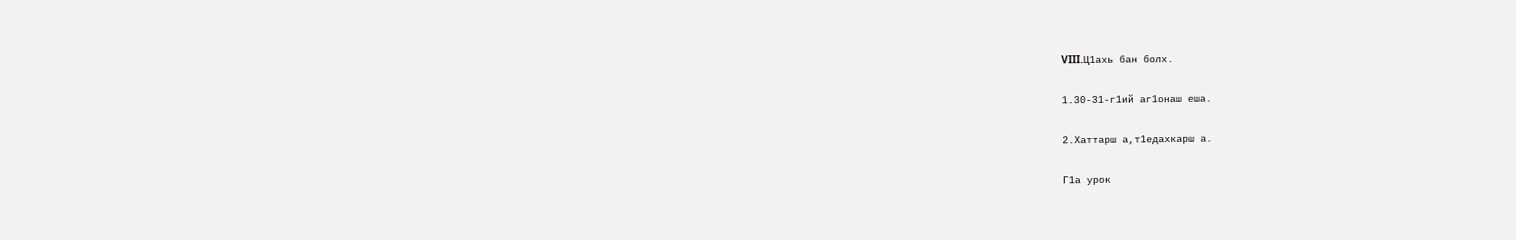VΙΙΙ.Ц1ахь бан болх.

1.30-31-г1ий аг1онаш еша.

2.Хаттарш а,т1едахкарш а.

Г1а урок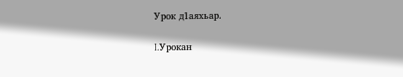Урок д1аяхьар.

Ι.Урокан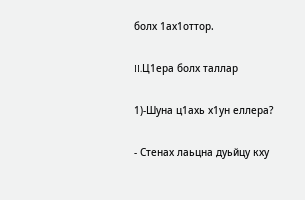болх 1ах1оттор.

ΙΙ.Ц1ера болх таллар

1)-Шуна ц1ахь х1ун еллера?

- Стенах лаьцна дуьйцу кху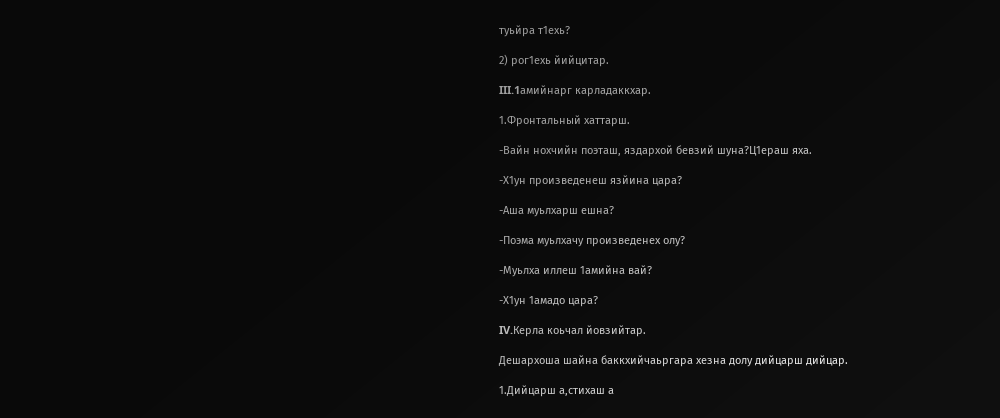туьйра т1ехь?

2) рог1ехь йийцитар.

ΙΙΙ.1амийнарг карладаккхар.

1.Фронтальный хаттарш.

-Вайн нохчийн поэташ, яздархой бевзий шуна?Ц1ераш яха.

-Х1ун произведенеш язйина цара?

-Аша муьлхарш ешна?

-Поэма муьлхачу произведенех олу?

-Муьлха иллеш 1амийна вай?

-Х1ун 1амадо цара?

ΙV.Керла коьчал йовзийтар.

Дешархоша шайна баккхийчаьргара хезна долу дийцарш дийцар.

1.Дийцарш а,стихаш а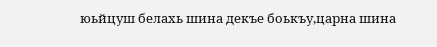юьйцуш белахь шина декъе боькъу,царна шина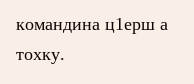командина ц1ерш а тохку.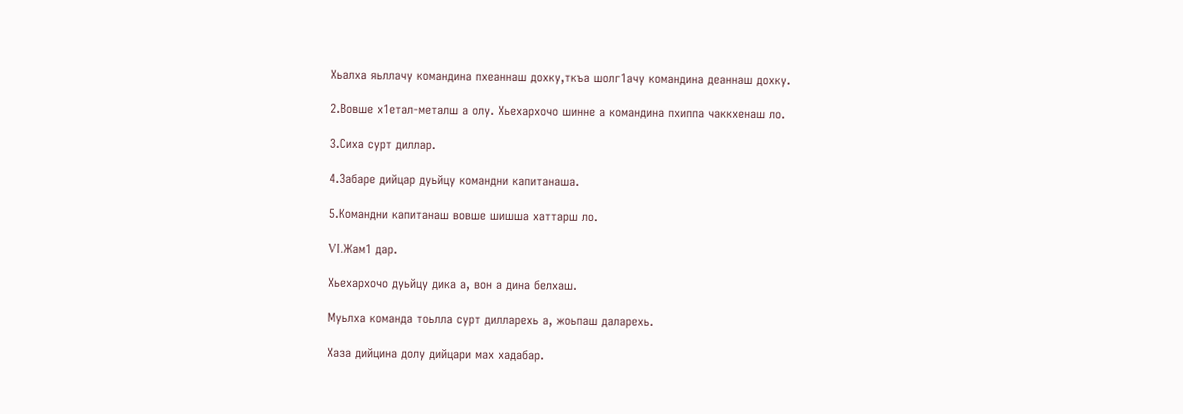Хьалха яьллачу командина пхеаннаш дохку,ткъа шолг1ачу командина деаннаш дохку.

2.Вовше х1етал-металш а олу. Хьехархочо шинне а командина пхиппа чаккхенаш ло.

3.Сиха сурт диллар.

4.Забаре дийцар дуьйцу командни капитанаша.

5.Командни капитанаш вовше шишша хаттарш ло.

VΙ.Жам1 дар.

Хьехархочо дуьйцу дика а, вон а дина белхаш.

Муьлха команда тоьлла сурт дилларехь а, жоьпаш даларехь.

Хаза дийцина долу дийцари мах хадабар.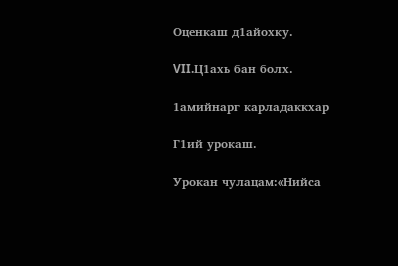Оценкаш д1айохку.

VΙΙ.Ц1ахь бан болх.

1амийнарг карладаккхар

Г1ий урокаш.

Урокан чулацам:«Нийса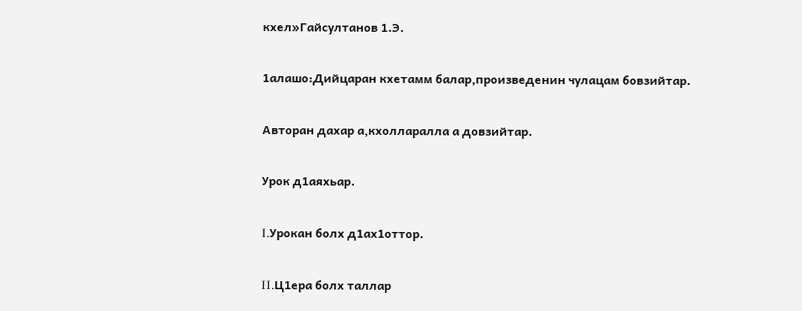кхел»Гайсултанов 1.Э.

1алашо:Дийцаран кхетамм балар,произведенин чулацам бовзийтар.

Авторан дахар а,кхолларалла а довзийтар.

Урок д1аяхьар.

Ι.Урокан болх д1ах1оттор.

ΙΙ.Ц1ера болх таллар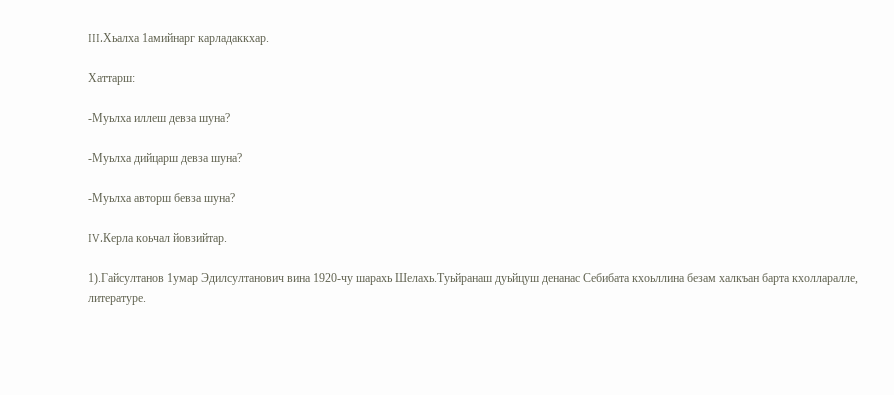ΙΙΙ.Хьалха 1амийнарг карладаккхар.

Хаттарш:

-Муьлха иллеш девза шуна?

-Муьлха дийцарш девза шуна?

-Муьлха авторш бевза шуна?

ΙV.Керла коьчал йовзийтар.

1).Гайсултанов 1умар Эдилсултанович вина 1920-чу шарахь Шелахь.Туьйранаш дуьйцуш денанас Себибата кхоьллина безам халкъан барта кхолларалле, литературе.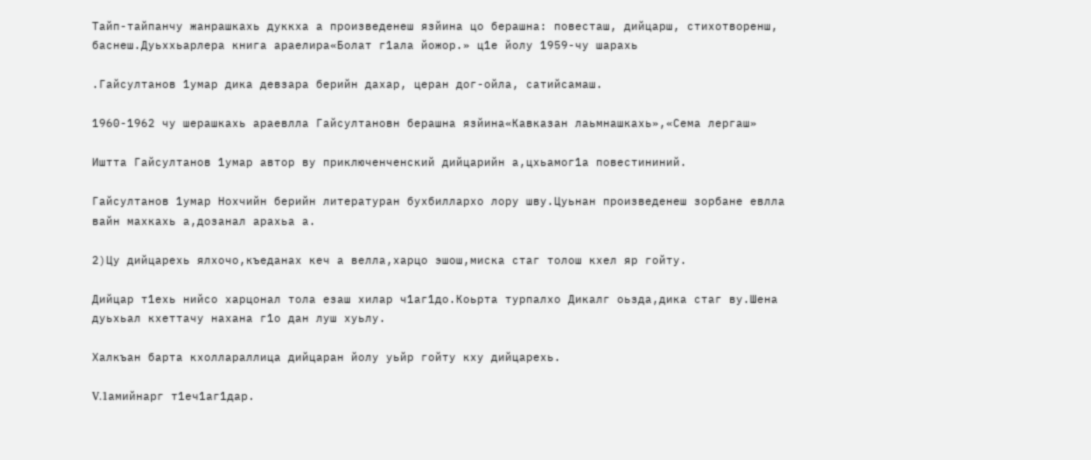Тайп-тайпанчу жанрашкахь дуккха а произведенеш язйина цо берашна: повесташ, дийцарш, стихотворенш, баснеш.Дуьххьарлера книга араелира«Болат г1ала йожор.» ц1е йолу 1959-чу шарахь

.Гайсултанов 1умар дика девзара берийн дахар, церан дог-ойла, сатийсамаш.

1960-1962 чу шерашкахь араевлла Гайсултановн берашна язйина«Кавказан лаьмнашкахь»,«Сема лергаш»

Иштта Гайсултанов 1умар автор ву приключенченский дийцарийн а,цхьамог1а повестининий.

Гайсултанов 1умар Нохчийн берийн литературан бухбиллархо лору шву.Цуьнан произведенеш зорбане евлла вайн махкахь а,дозанал арахьа а.

2)Цу дийцарехь ялхочо,къеданах кеч а велла,харцо эшош,миска стаг толош кхел яр гойту.

Дийцар т1ехь нийсо харцонал тола езаш хилар ч1аг1до.Коьрта турпалхо Дикалг оьзда,дика стаг ву.Шена дуьхьал кхеттачу нахана г1о дан луш хуьлу.

Халкъан барта кхоллараллица дийцаран йолу уьйр гойту кху дийцарехь.

V.1амийнарг т1еч1аг1дар.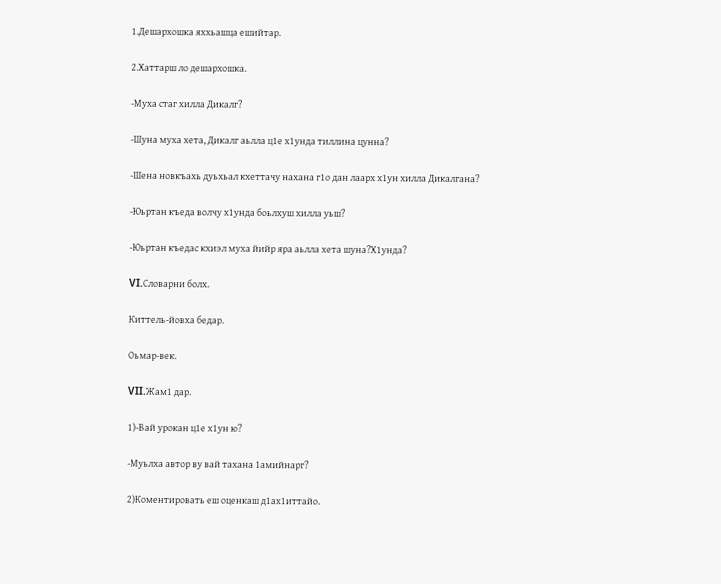1.Дешархошка яххьашца ешийтар.

2.Хаттарш ло дешархошка.

-Муха стаг хилла Дикалг?

-Шуна муха хета, Дикалг аьлла ц1е х1унда тиллина цунна?

-Шена новкъахь дуьхьал кхеттачу нахана г1о дан лаарх х1ун хилла Дикалгана?

-Юьртан къеда волчу х1унда боьлхуш хилла уьш?

-Юьртан къедас кхиэл муха йийр яра аьлла хета шуна?Х1унда?

VΙ.Словарни болх.

Киттель-йовха бедар.

Оьмар-век.

VΙΙ.Жам1 дар.

1)-Вай урокан ц1е х1ун ю?

-Муьлха автор ву вай тахана 1амийнарг?

2)Коментировать еш оценкаш д1ах1иттайо.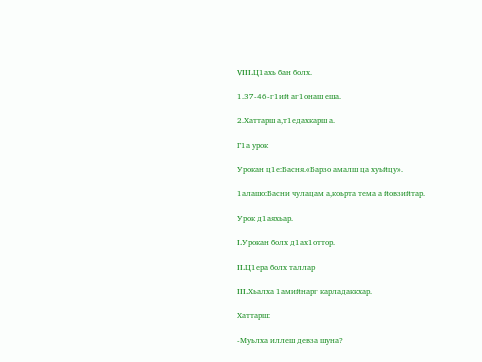VΙΙΙ.Ц1ахь бан болх.

1.37-46-г1ий аг1онаш еша.

2.Хаттарш а,т1едахкарш а.

Г1а урок

Урокан ц1е:Басня.«Барзо амалш ца хуьйцу».

1алашо:Басни чулацам а,коьрта тема а йовзийтар.

Урок д1аяхьар.

Ι.Урокан болх д1ах1оттор.

ΙΙ.Ц1ера болх таллар

ΙΙΙ.Хьалха 1амийнарг карладаккхар.

Хаттарш:

-Муьлха иллеш девза шуна?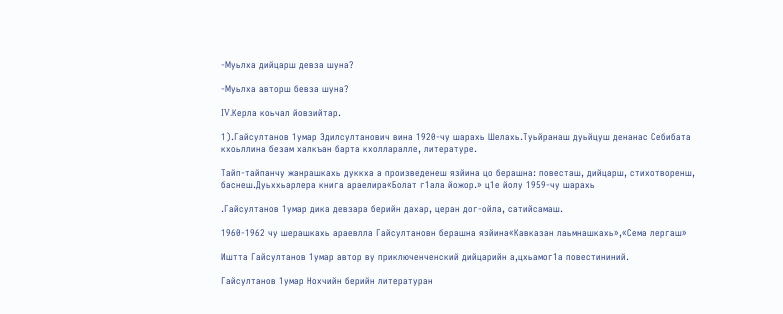-Муьлха дийцарш девза шуна?

-Муьлха авторш бевза шуна?

ΙV.Керла коьчал йовзийтар.

1).Гайсултанов 1умар Эдилсултанович вина 1920-чу шарахь Шелахь.Туьйранаш дуьйцуш денанас Себибата кхоьллина безам халкъан барта кхолларалле, литературе.

Тайп-тайпанчу жанрашкахь дуккха а произведенеш язйина цо берашна: повесташ, дийцарш, стихотворенш, баснеш.Дуьххьарлера книга араелира«Болат г1ала йожор.» ц1е йолу 1959-чу шарахь

.Гайсултанов 1умар дика девзара берийн дахар, церан дог-ойла, сатийсамаш.

1960-1962 чу шерашкахь араевлла Гайсултановн берашна язйина«Кавказан лаьмнашкахь»,«Сема лергаш»

Иштта Гайсултанов 1умар автор ву приключенченский дийцарийн а,цхьамог1а повестининий.

Гайсултанов 1умар Нохчийн берийн литературан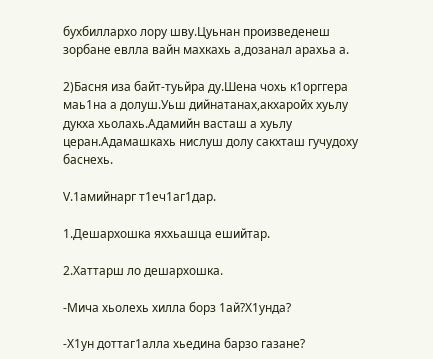бухбиллархо лору шву.Цуьнан произведенеш зорбане евлла вайн махкахь а,дозанал арахьа а.

2)Басня иза байт-туьйра ду.Шена чохь к1орггера маь1на а долуш.Уьш дийнатанах,акхаройх хуьлу дукха хьолахь.Адамийн васташ а хуьлу церан.Адамашкахь нислуш долу сакхташ гучудоху баснехь.

V.1амийнарг т1еч1аг1дар.

1.Дешархошка яххьашца ешийтар.

2.Хаттарш ло дешархошка.

-Мича хьолехь хилла борз 1ай?Х1унда?

-Х1ун доттаг1алла хьедина барзо газане?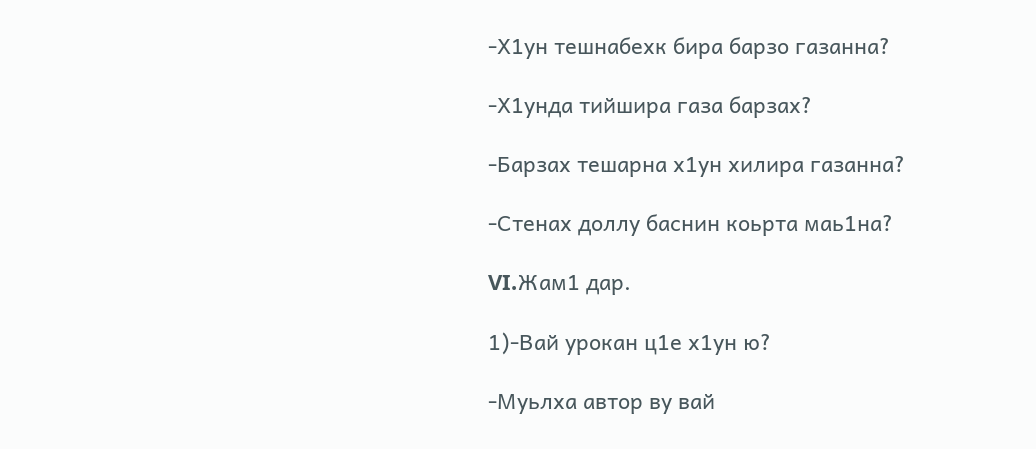-Х1ун тешнабехк бира барзо газанна?

-Х1унда тийшира газа барзах?

-Барзах тешарна х1ун хилира газанна?

-Стенах доллу баснин коьрта маь1на?

VΙ.Жам1 дар.

1)-Вай урокан ц1е х1ун ю?

-Муьлха автор ву вай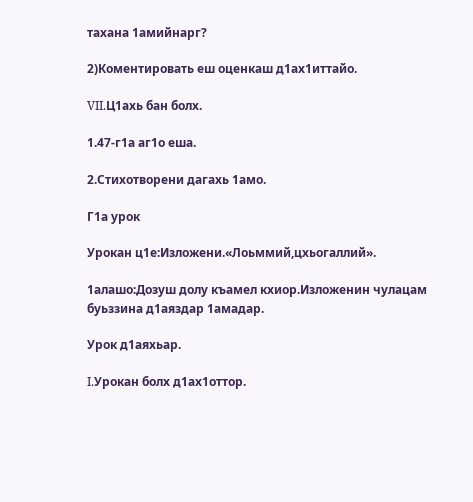тахана 1амийнарг?

2)Коментировать еш оценкаш д1ах1иттайо.

VΙΙ.Ц1ахь бан болх.

1.47-г1а аг1о еша.

2.Стихотворени дагахь 1амо.

Г1а урок

Урокан ц1е:Изложени.«Лоьммий,цхьогаллий».

1алашо:Дозуш долу къамел кхиор.Изложенин чулацам буьззина д1аяздар 1амадар.

Урок д1аяхьар.

Ι.Урокан болх д1ах1оттор.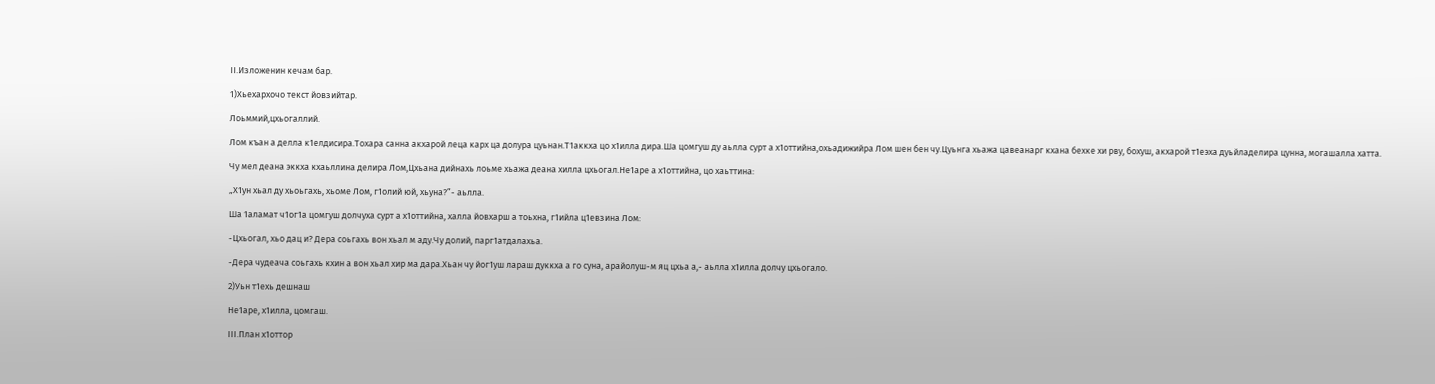ΙΙ.Изложенин кечам бар.

1)Хьехархочо текст йовзийтар.

Лоьммий,цхьогаллий.

Лом къан а делла к1елдисира.Тохара санна акхарой леца карх ца долура цуьнан.Т1аккха цо х1илла дира.Ша цомгуш ду аьлла сурт а х1оттийна,охьадижийра Лом шен бен чу.Цуьнга хьажа цавеанарг кхана бехке хи рву, бохуш, акхарой т1еэха дуьйладелира цунна, могашалла хатта.

Чу мел деана эккха кхаьллина делира Лом,Цхьана дийнахь лоьме хьажа деана хилла цхьогал.Не1аре а х1оттийна, цо хаьттина:

„Х1ун хьал ду хьоьгахь, хьоме Лом, г1олий юй, хьуна?”- аьлла.

Ша 1аламат ч1ог1а цомгуш долчуха сурт а х1оттийна, халла йовхарш а тоьхна, г1ийла ц1евзина Лом:

-Цхьогал, хьо дац и? Дера соьгахь вон хьал м аду.Чу долий, парг1атдалахьа.

-Дера чудеача соьгахь кхин а вон хьал хир ма дара.Хьан чу йог1уш лараш дуккха а го суна, арайолуш-м яц цхьа а,- аьлла х1илла долчу цхьогало.

2)Уьн т1ехь дешнаш

Не1аре, х1илла, цомгаш.

ΙΙΙ.План х1оттор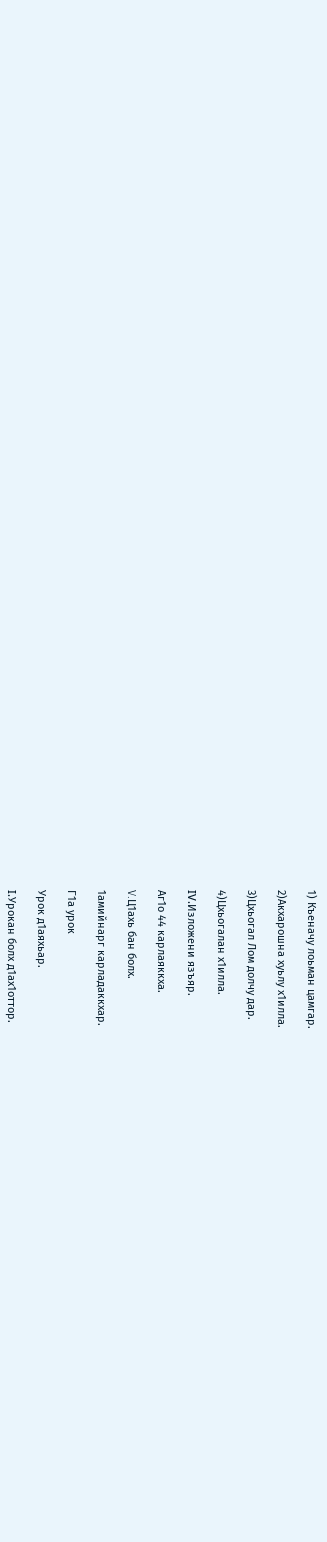1) Къеначу лоьман цамгар.

2)Акхарошна хуьлу х1илла.

3)Цхьогал Лом долчу дар.

4)Цхьогалан х1илла.

ΙV.Изложени язъяр.

Аг1о 44 карлаяккха.

V.Ц1ахь бан болх.

1амийнарг карладаккхар.

Г1а урок

Урок д1аяхьар.

Ι.Урокан болх д1ах1оттор.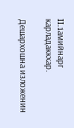ΙΙ.1амийнарг карладаккхар.

Дешархошна изложенин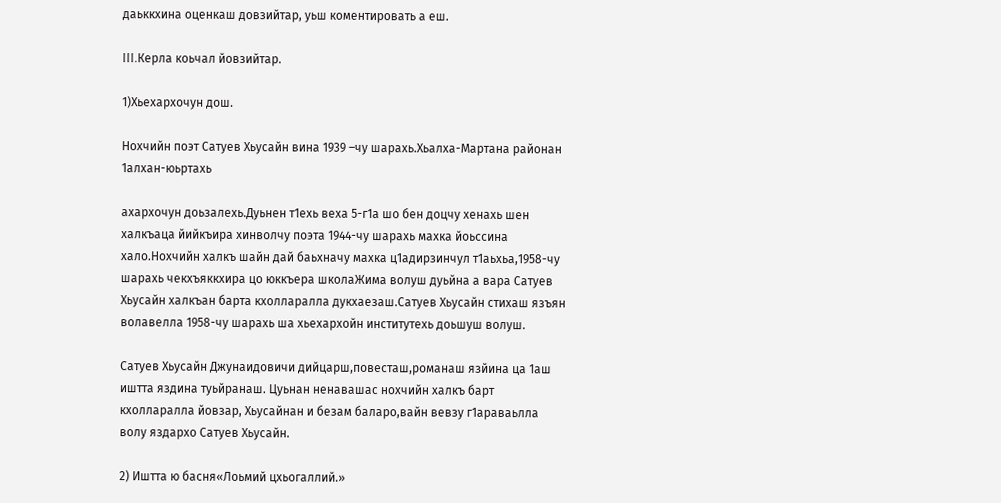даьккхина оценкаш довзийтар, уьш коментировать а еш.

ΙΙΙ.Керла коьчал йовзийтар.

1)Хьехархочун дош.

Нохчийн поэт Сатуев Хьусайн вина 1939 –чу шарахь.Хьалха-Мартана районан 1алхан-юьртахь

ахархочун доьзалехь.Дуьнен т1ехь веха 5-г1а шо бен доцчу хенахь шен халкъаца йийкъира хинволчу поэта 1944-чу шарахь махка йоьссина хало.Нохчийн халкъ шайн дай баьхначу махка ц1адирзинчул т1аьхьа,1958-чу шарахь чекхъяккхира цо юккъера школаЖима волуш дуьйна а вара Сатуев Хьусайн халкъан барта кхолларалла дукхаезаш.Сатуев Хьусайн стихаш язъян волавелла 1958-чу шарахь ша хьехархойн институтехь доьшуш волуш.

Сатуев Хьусайн Джунаидовичи дийцарш,повесташ,романаш язйина ца 1аш иштта яздина туьйранаш. Цуьнан ненавашас нохчийн халкъ барт кхолларалла йовзар, Хьусайнан и безам баларо,вайн вевзу г1араваьлла волу яздархо Сатуев Хьусайн.

2) Иштта ю басня«Лоьмий цхьогаллий.»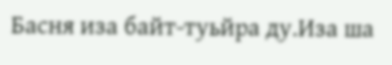Басня иза байт-туьйра ду.Иза ша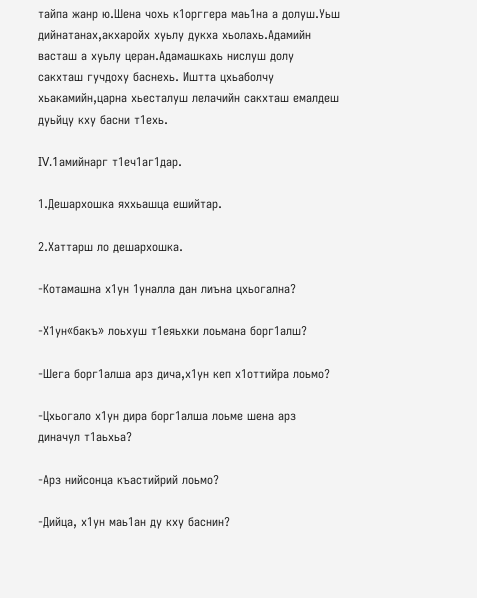тайпа жанр ю.Шена чохь к1орггера маь1на а долуш.Уьш дийнатанах,акхаройх хуьлу дукха хьолахь.Адамийн васташ а хуьлу церан.Адамашкахь нислуш долу сакхташ гучдоху баснехь. Иштта цхьаболчу хьакамийн,царна хьесталуш лелачийн сакхташ емалдеш дуьйцу кху басни т1ехь.

ΙV.1амийнарг т1еч1аг1дар.

1.Дешархошка яххьашца ешийтар.

2.Хаттарш ло дешархошка.

-Котамашна х1ун 1уналла дан лиъна цхьогална?

-Х1ун«бакъ» лоьхуш т1еяьхки лоьмана борг1алш?

-Шега борг1алша арз дича,х1ун кеп х1оттийра лоьмо?

-Цхьогало х1ун дира борг1алша лоьме шена арз диначул т1аьхьа?

-Арз нийсонца къастийрий лоьмо?

-Дийца, х1ун маь1ан ду кху баснин?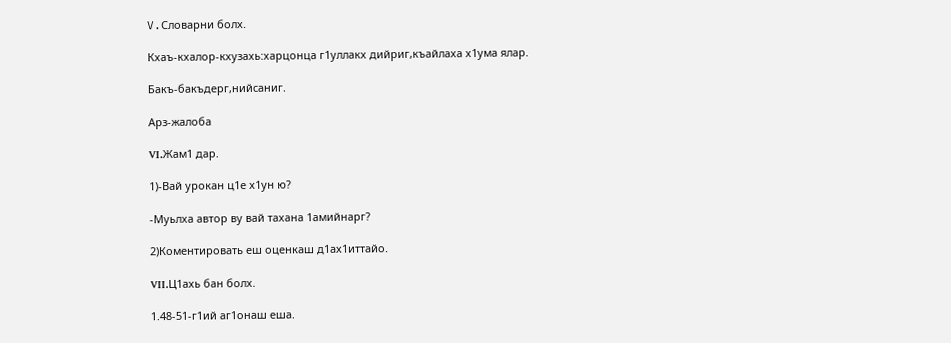V.Словарни болх.

Кхаъ-кхалор-кхузахь:харцонца г1уллакх дийриг,къайлаха х1ума ялар.

Бакъ-бакъдерг,нийсаниг.

Арз-жалоба

VΙ.Жам1 дар.

1)-Вай урокан ц1е х1ун ю?

-Муьлха автор ву вай тахана 1амийнарг?

2)Коментировать еш оценкаш д1ах1иттайо.

VΙΙ.Ц1ахь бан болх.

1.48-51-г1ий аг1онаш еша.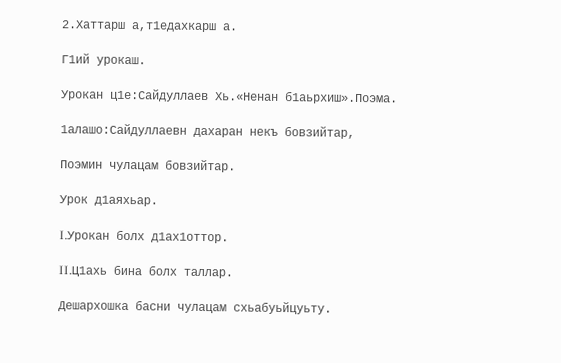2.Хаттарш а,т1едахкарш а.

Г1ий урокаш.

Урокан ц1е:Сайдуллаев Хь.«Ненан б1аьрхиш».Поэма.

1алашо:Сайдуллаевн дахаран некъ бовзийтар,

Поэмин чулацам бовзийтар.

Урок д1аяхьар.

Ι.Урокан болх д1ах1оттор.

ΙΙ.Ц1ахь бина болх таллар.

Дешархошка басни чулацам схьабуьйцуьту.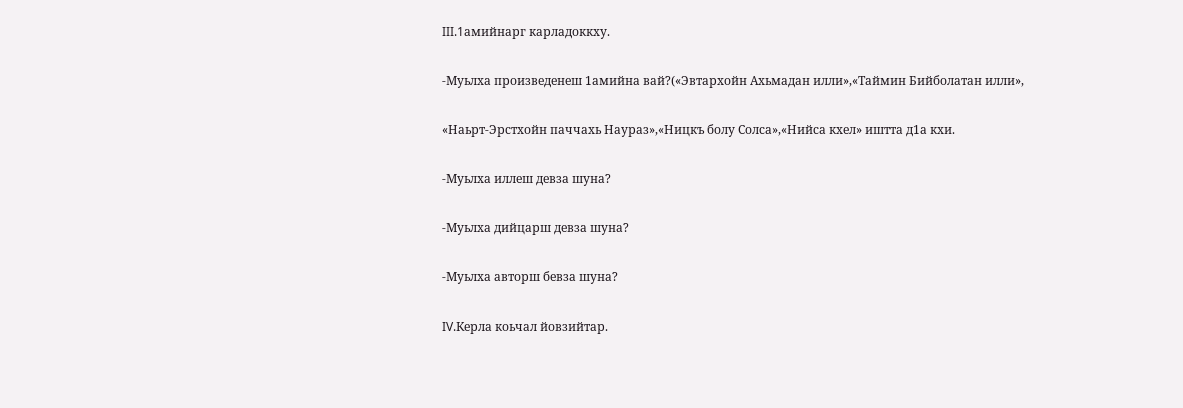ΙΙΙ.1амийнарг карладоккху.

-Муьлха произведенеш 1амийна вай?(«Эвтархойн Ахьмадан илли»,«Таймин Бийболатан илли»,

«Наьрт-Эрстхойн паччахь Наураз»,«Ницкъ болу Солса»,«Нийса кхел» иштта д1а кхи.

-Муьлха иллеш девза шуна?

-Муьлха дийцарш девза шуна?

-Муьлха авторш бевза шуна?

ΙV.Керла коьчал йовзийтар.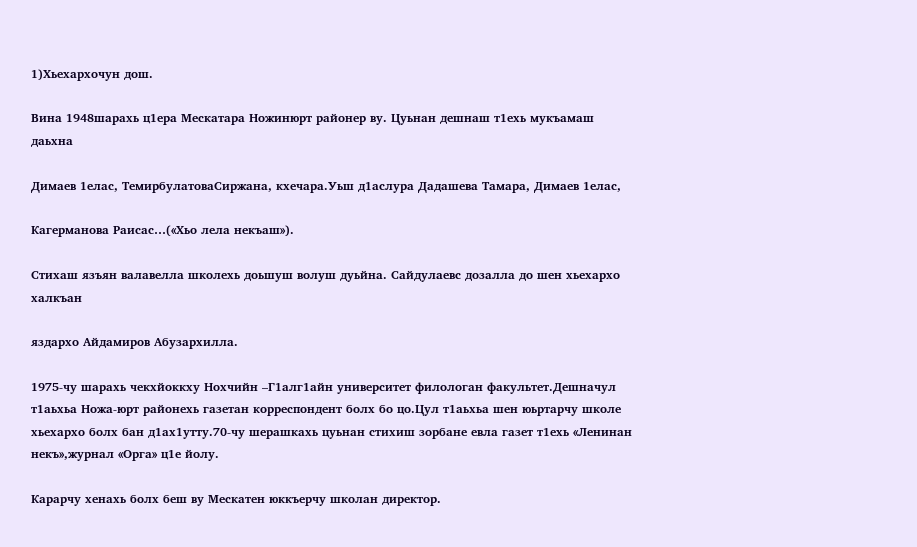1)Хьехархочун дош.

Вина 1948шарахь ц1ера Мескатара Ножинюрт районер ву. Цуьнан дешнаш т1ехь мукъамаш даьхна

Димаев 1елас, ТемирбулатоваСиржана, кхечара.Уьш д1аслура Дадашева Тамара, Димаев 1елас,

Кагерманова Раисас…(«Хьо лела некъаш»).

Стихаш язъян валавелла школехь доьшуш волуш дуьйна. Сайдулаевс дозалла до шен хьехархо халкъан

яздархо Айдамиров Абузархилла.

1975-чу шарахь чекхйоккху Нохчийн –Г1алг1айн университет филологан факультет.Дешначул т1аьхьа Ножа-юрт районехь газетан корреспондент болх бо цо.Цул т1аьхьа шен юьртарчу школе хьехархо болх бан д1ах1утту.70-чу шерашкахь цуьнан стихиш зорбане евла газет т1ехь «Ленинан некъ»,журнал «Орга» ц1е йолу.

Карарчу хенахь болх беш ву Мескатен юккъерчу школан директор.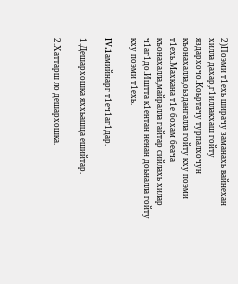2)Поэми т1ехь ширачу заманахь вайнехан хилла дахар,г1иллакхаш гойту яздархочо.Коьртачу турпалхочун къонахалла,оьздангалла гойту кху поэми т1ехь.Махкана т1е бохам беача къонахалла,майралла гайтар сийлахь хилар ч1аг1до.Иштта к1ентан ненан доьналла гойту кху поэми т1ехь.

ΙV.1амийнарг т1еч1аг1дар.

1.Дешархошка яххьашца ешийтар.

2.Хаттарш ло дешархошка.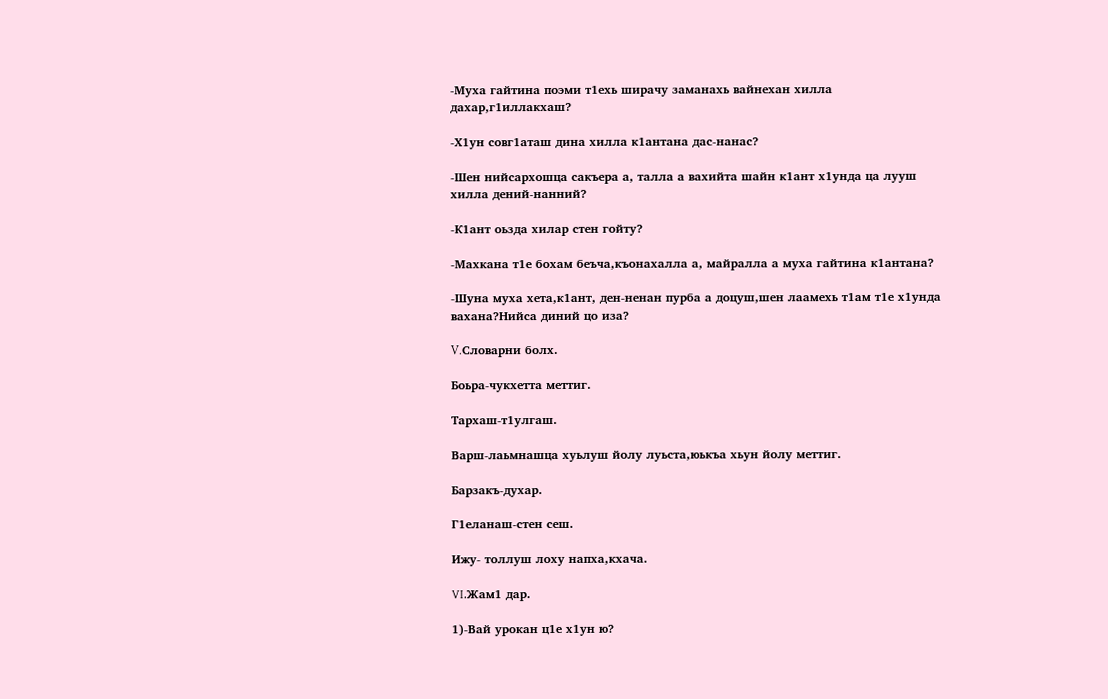-Муха гайтина поэми т1ехь ширачу заманахь вайнехан хилла дахар,г1иллакхаш?

-Х1ун совг1аташ дина хилла к1антана дас-нанас?

-Шен нийсархошца сакъера а, талла а вахийта шайн к1ант х1унда ца лууш хилла дений-нанний?

-К1ант оьзда хилар стен гойту?

-Махкана т1е бохам беъча,къонахалла а, майралла а муха гайтина к1антана?

-Шуна муха хета,к1ант, ден-ненан пурба а доцуш,шен лаамехь т1ам т1е х1унда вахана?Нийса диний цо иза?

V.Словарни болх.

Боьра-чукхетта меттиг.

Тархаш-т1улгаш.

Варш-лаьмнашца хуьлуш йолу луьста,юькъа хьун йолу меттиг.

Барзакъ-духар.

Г1еланаш-стен сеш.

Ижу- толлуш лоху напха,кхача.

VΙ.Жам1 дар.

1)-Вай урокан ц1е х1ун ю?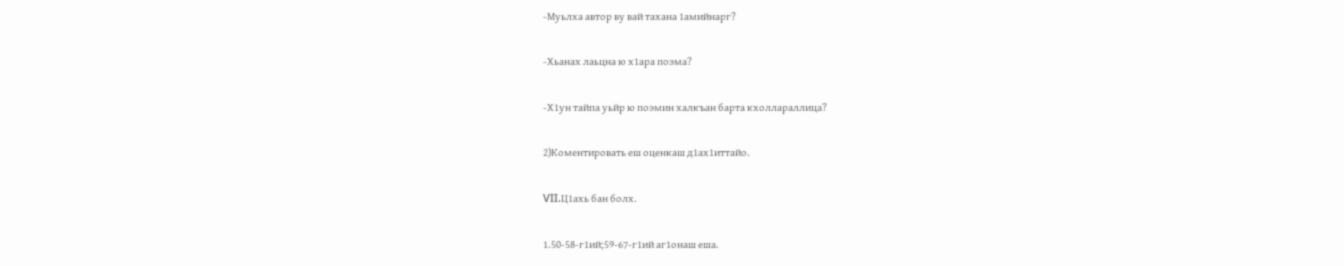-Муьлха автор ву вай тахана 1амийнарг?

-Хьанах лаьцна ю х1ара поэма?

-Х1ун тайпа уьйр ю поэмин халкъан барта кхоллараллица?

2)Коментировать еш оценкаш д1ах1иттайо.

VΙΙ.Ц1ахь бан болх.

1.50-58-г1ий;59-67-г1ий аг1онаш еша.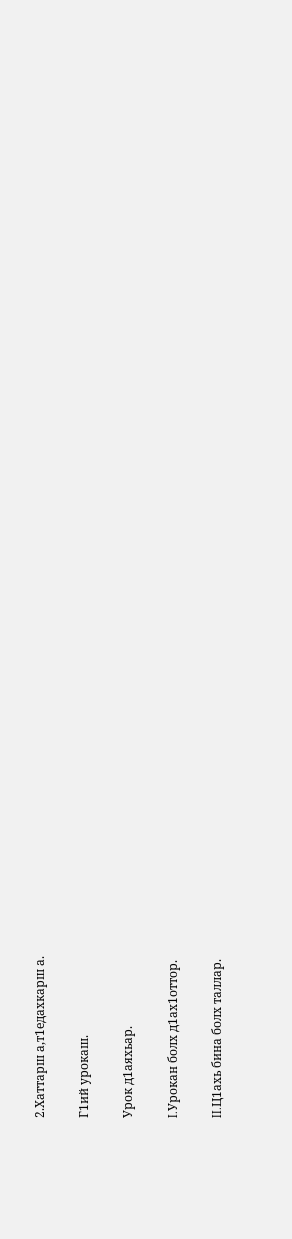2.Хаттарш а,т1едахкарш а.

Г1ий урокаш.

Урок д1аяхьар.

Ι.Урокан болх д1ах1оттор.

ΙΙ.Ц1ахь бина болх таллар.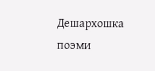Дешархошка поэми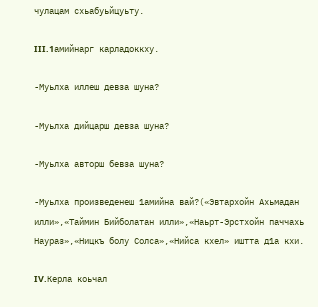чулацам схьабуьйцуьту.

ΙΙΙ.1амийнарг карладоккху.

-Муьлха иллеш девза шуна?

-Муьлха дийцарш девза шуна?

-Муьлха авторш бевза шуна?

-Муьлха произведенеш 1амийна вай?(«Эвтархойн Ахьмадан илли»,«Таймин Бийболатан илли»,«Наьрт-Эрстхойн паччахь Наураз»,«Ницкъ болу Солса»,«Нийса кхел» иштта д1а кхи.

ΙV.Керла коьчал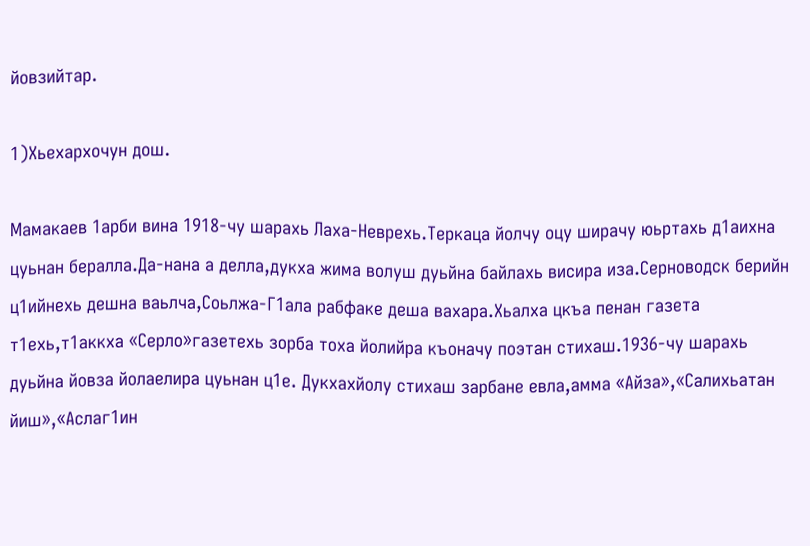йовзийтар.

1)Хьехархочун дош.

Мамакаев 1арби вина 1918-чу шарахь Лаха-Неврехь.Теркаца йолчу оцу ширачу юьртахь д1аихна цуьнан бералла.Да-нана а делла,дукха жима волуш дуьйна байлахь висира иза.Серноводск берийн ц1ийнехь дешна ваьлча,Соьлжа-Г1ала рабфаке деша вахара.Хьалха цкъа пенан газета т1ехь,т1аккха «Серло»газетехь зорба тоха йолийра къоначу поэтан стихаш.1936-чу шарахь дуьйна йовза йолаелира цуьнан ц1е. Дукхахйолу стихаш зарбане евла,амма «Айза»,«Салихьатан йиш»,«Аслаг1ин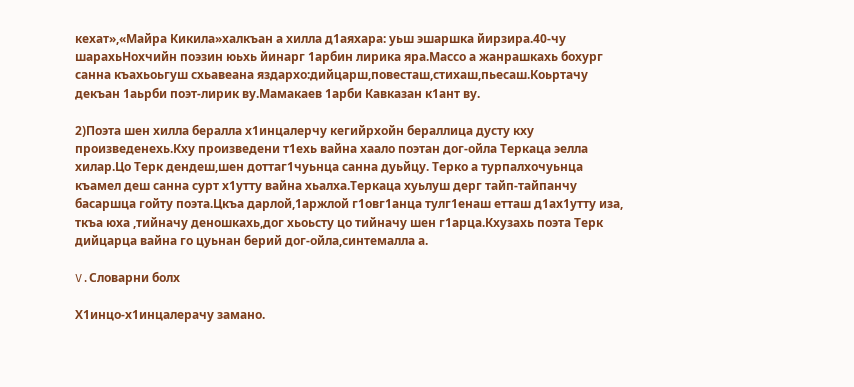кехат»,«Майра Кикила»халкъан а хилла д1аяхара: уьш эшаршка йирзира.40-чу шарахьНохчийн поэзин юьхь йинарг 1арбин лирика яра.Массо а жанрашкахь бохург санна къахьоьгуш схьавеана яздархо:дийцарш,повесташ,стихаш,пьесаш.Коьртачу декъан 1аьрби поэт-лирик ву.Мамакаев 1арби Кавказан к1ант ву.

2)Поэта шен хилла бералла х1инцалерчу кегийрхойн бераллица дусту кху произведенехь.Кху произведени т1ехь вайна хаало поэтан дог-ойла Теркаца эелла хилар.Цо Терк дендеш,шен доттаг1чуьнца санна дуьйцу. Терко а турпалхочуьнца къамел деш санна сурт х1утту вайна хьалха.Теркаца хуьлуш дерг тайп-тайпанчу басаршца гойту поэта.Цкъа дарлой,1аржлой г1овг1анца тулг1енаш етташ д1ах1утту иза, ткъа юха ,тийначу деношкахь,дог хьоьсту цо тийначу шен г1арца.Кхузахь поэта Терк дийцарца вайна го цуьнан берий дог-ойла,синтемалла а.

V.Словарни болх

Х1инцо-х1инцалерачу замано.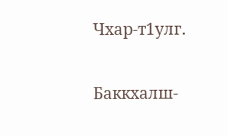Чхар-т1улг.

Баккхалш-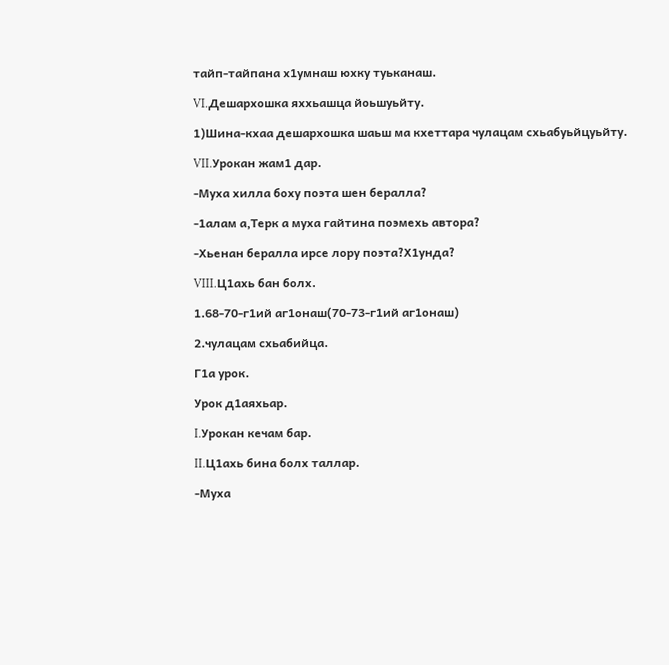тайп-тайпана х1умнаш юхку туьканаш.

VΙ.Дешархошка яххьашца йоьшуьйту.

1)Шина-кхаа дешархошка шаьш ма кхеттара чулацам схьабуьйцуьйту.

VΙΙ.Урокан жам1 дар.

-Муха хилла боху поэта шен бералла?

-1алам а,Терк а муха гайтина поэмехь автора?

-Хьенан бералла ирсе лору поэта?Х1унда?

VΙΙΙ.Ц1ахь бан болх.

1.68-70-г1ий аг1онаш(70-73-г1ий аг1онаш)

2.чулацам схьабийца.

Г1а урок.

Урок д1аяхьар.

Ι.Урокан кечам бар.

ΙΙ.Ц1ахь бина болх таллар.

-Муха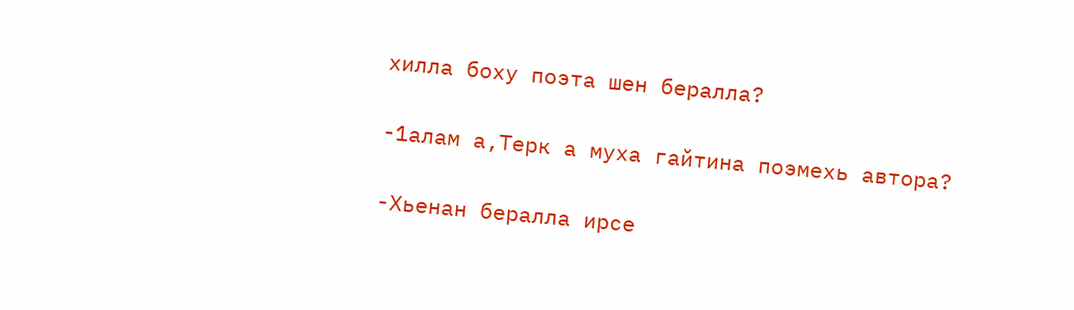хилла боху поэта шен бералла?

-1алам а,Терк а муха гайтина поэмехь автора?

-Хьенан бералла ирсе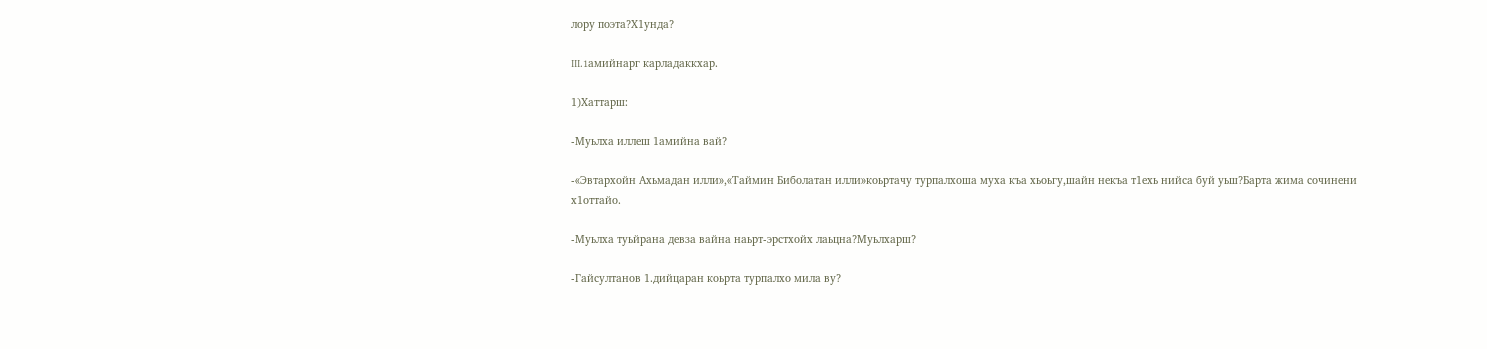лору поэта?Х1унда?

ΙΙΙ.1амийнарг карладаккхар.

1)Хаттарш:

-Муьлха иллеш 1амийна вай?

-«Эвтархойн Ахьмадан илли»,«Таймин Биболатан илли»коьртачу турпалхоша муха къа хьоьгу,шайн некъа т1ехь нийса буй уьш?Барта жима сочинени х1оттайо.

-Муьлха туьйрана девза вайна наьрт-эрстхойх лаьцна?Муьлхарш?

-Гайсултанов 1.дийцаран коьрта турпалхо мила ву?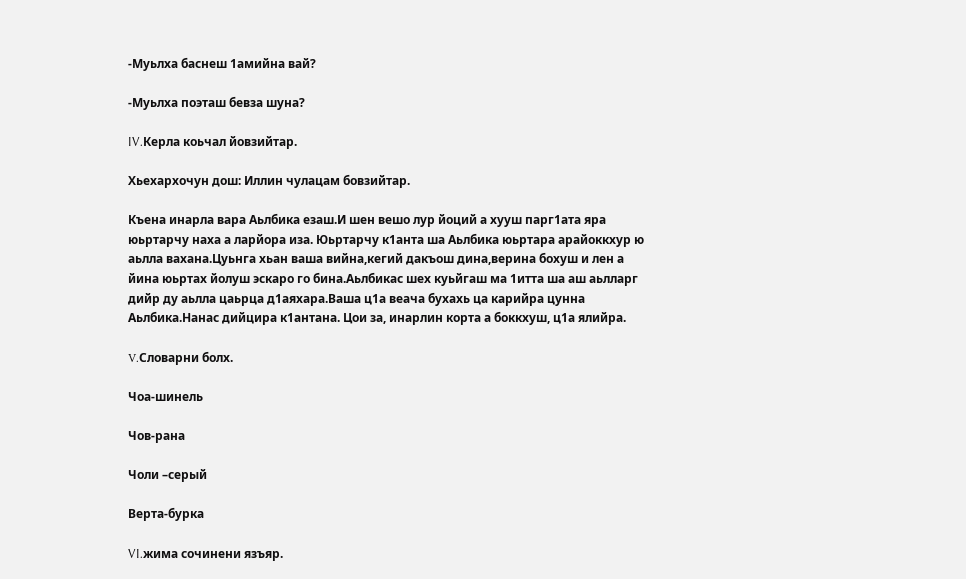-Муьлха баснеш 1амийна вай?

-Муьлха поэташ бевза шуна?

ΙV.Керла коьчал йовзийтар.

Хьехархочун дош: Иллин чулацам бовзийтар.

Къена инарла вара Аьлбика езаш.И шен вешо лур йоций а хууш парг1ата яра юьртарчу наха а ларйора иза. Юьртарчу к1анта ша Аьлбика юьртара арайоккхур ю аьлла вахана.Цуьнга хьан ваша вийна,кегий дакъош дина,верина бохуш и лен а йина юьртах йолуш эскаро го бина.Аьлбикас шех куьйгаш ма 1итта ша аш аьлларг дийр ду аьлла цаьрца д1аяхара.Ваша ц1а веача бухахь ца карийра цунна Аьлбика.Нанас дийцира к1антана. Цои за, инарлин корта а боккхуш, ц1а ялийра.

V.Словарни болх.

Чоа-шинель

Чов-рана

Чоли –серый

Верта-бурка

VΙ.жима сочинени язъяр.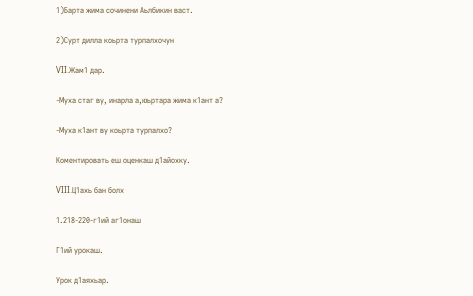1)Барта жима сочинени Аьлбикин васт.

2)Сурт дилла коьрта турпалхочун

VΙΙ.Жам1 дар.

-Муха стаг ву, инарла а,юьртара жима к1ант а?

-Муха к1ант ву коьрта турпалхо?

Коментировать еш оценкаш д1айохку.

VΙΙΙ.Ц1ахь бан болх

1.218-220-г1ий аг1онаш

Г1ий урокаш.

Урок д1аяхьар.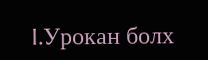Ι.Урокан болх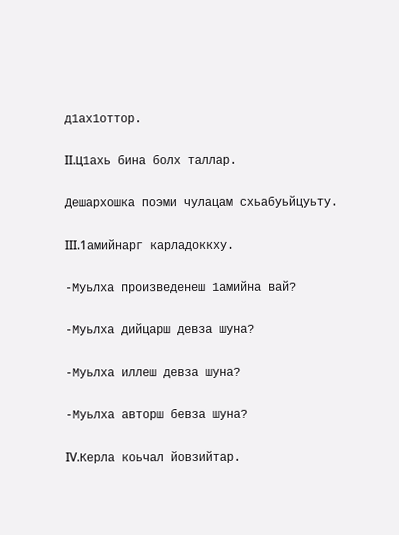д1ах1оттор.

ΙΙ.Ц1ахь бина болх таллар.

Дешархошка поэми чулацам схьабуьйцуьту.

ΙΙΙ.1амийнарг карладоккху.

-Муьлха произведенеш 1амийна вай?

-Муьлха дийцарш девза шуна?

-Муьлха иллеш девза шуна?

-Муьлха авторш бевза шуна?

ΙV.Керла коьчал йовзийтар.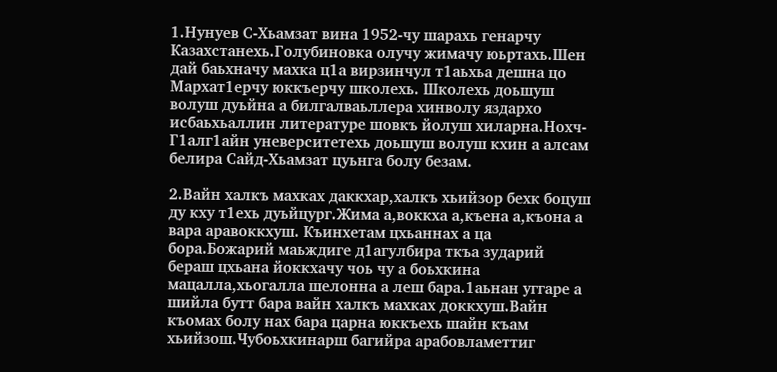1.Нунуев С-Хьамзат вина 1952-чу шарахь генарчу Казахстанехь.Голубиновка олучу жимачу юьртахь.Шен дай баьхначу махка ц1а вирзинчул т1аьхьа дешна цо Мархат1ерчу юккъерчу школехь. Школехь доьшуш волуш дуьйна а билгалваьллера хинволу яздархо исбаьхьаллин литературе шовкъ йолуш хиларна.Нохч-Г1алг1айн уневерситетехь доьшуш волуш кхин а алсам белира Сайд-Хьамзат цуьнга болу безам.

2.Вайн халкъ махках даккхар,халкъ хьийзор бехк боцуш ду кху т1ехь дуьйцург.Жима а,воккха а,къена а,къона а вара аравоккхуш. Къинхетам цхьаннах а ца бора.Божарий маьждиге д1агулбира ткъа зударий бераш цхьана йоккхачу чоь чу а боьхкина мацалла,хьогалла шелонна а леш бара.1аьнан уггаре а шийла бутт бара вайн халкъ махках доккхуш.Вайн къомах болу нах бара царна юккъехь шайн къам хьийзош.Чубоьхкинарш багийра арабовламеттиг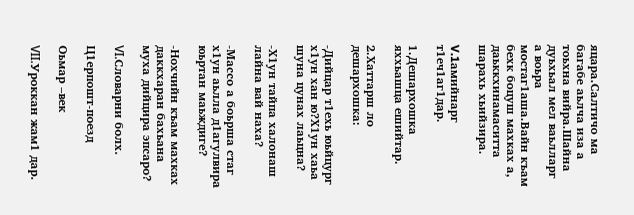яцара.Салтичо ма багабе аьлча иза а тоьхна вийра.Шайна дуьхьал мел ваьлларг а воьра мостаг1аша.Вайн къам бехк боцуш махках а, даьккхинамаситта шарахь хьийзира.

V.1амийнарг т1еч1аг1дар.

1.Дешархошка яххьашца ешийтар.

2.Хаттарш ло дешархошка:

-Дийцар т1ехь юьйцург х1ун хан ю?Х1ун хаьа шуна цунах лаьцна?

-Х1ун тайпа халонаш лайна вай наха?

-Массо а боьрша стаг х1ун аьлла д1агулвира юьртан маьждиге?

-Нохчийн къам махках даккхаран бахьана муха дийцира эпсаро?

VΙ.Словарни болх.

Ц1ерпошт-поезд

Оьмар –век

VΙΙ.Уроккан жам1 дар.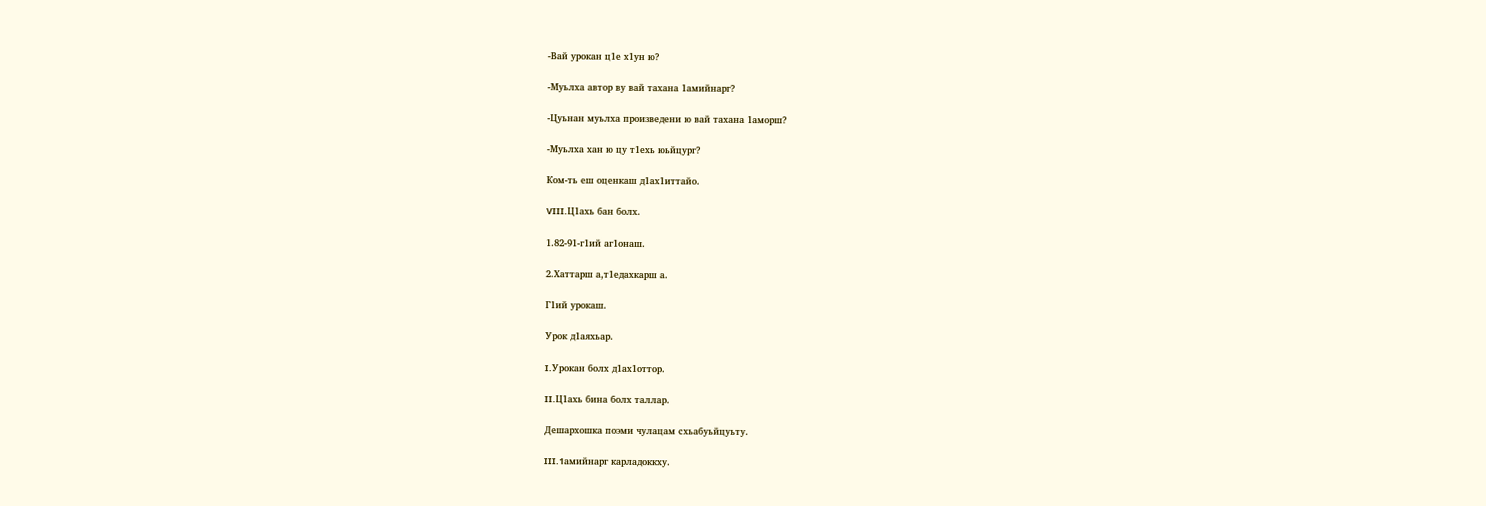-Вай урокан ц1е х1ун ю?

-Муьлха автор ву вай тахана 1амийнарг?

-Цуьнан муьлха произведени ю вай тахана 1аморш?

-Муьлха хан ю цу т1ехь юьйцург?

Ком-ть еш оценкаш д1ах1иттайо.

VΙΙΙ.Ц1ахь бан болх.

1.82-91-г1ий аг1онаш.

2.Хаттарш а,т1едахкарш а.

Г1ий урокаш.

Урок д1аяхьар.

Ι.Урокан болх д1ах1оттор.

ΙΙ.Ц1ахь бина болх таллар.

Дешархошка поэми чулацам схьабуьйцуьту.

ΙΙΙ.1амийнарг карладоккху.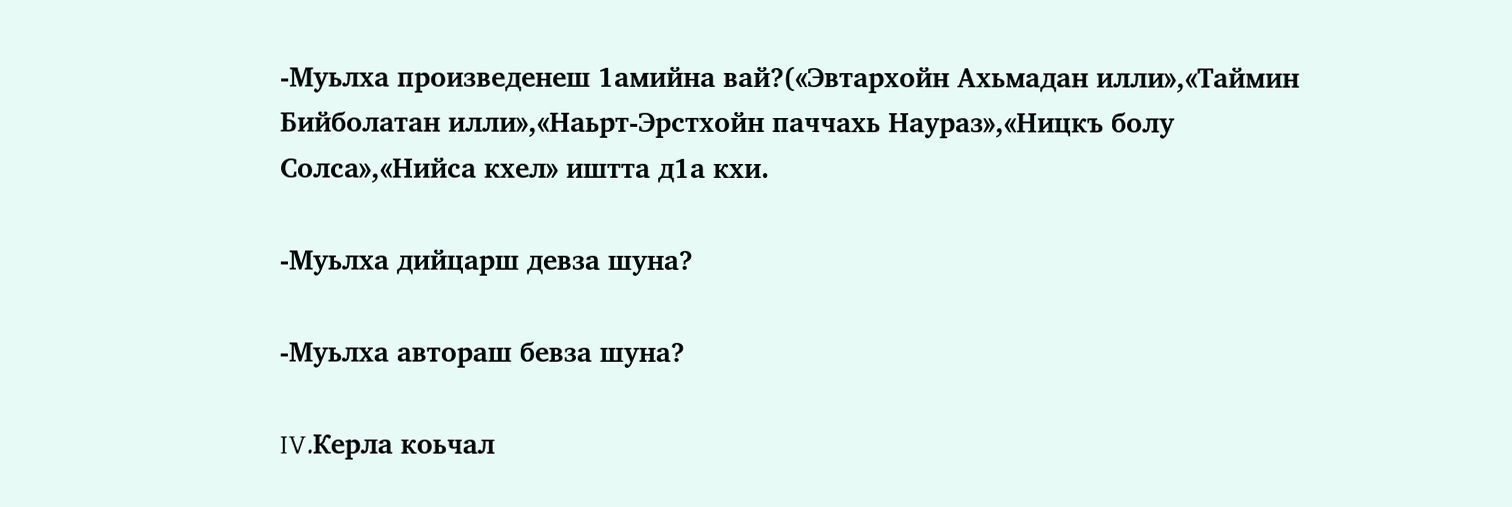-Муьлха произведенеш 1амийна вай?(«Эвтархойн Ахьмадан илли»,«Таймин Бийболатан илли»,«Наьрт-Эрстхойн паччахь Наураз»,«Ницкъ болу Солса»,«Нийса кхел» иштта д1а кхи.

-Муьлха дийцарш девза шуна?

-Муьлха автораш бевза шуна?

ΙV.Керла коьчал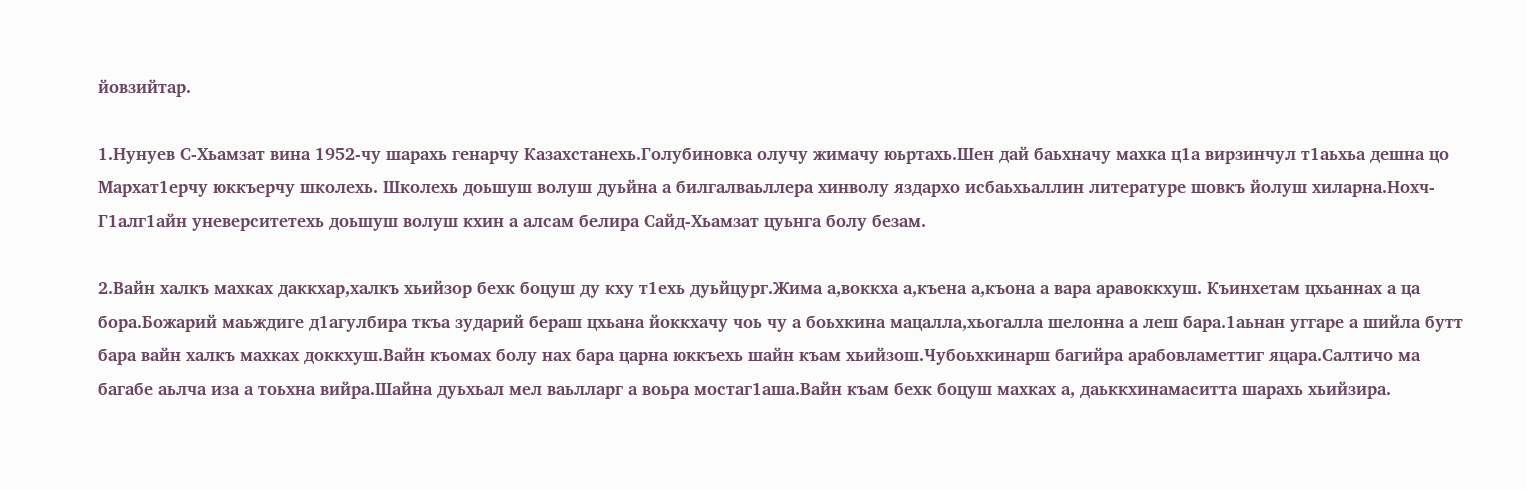йовзийтар.

1.Нунуев С-Хьамзат вина 1952-чу шарахь генарчу Казахстанехь.Голубиновка олучу жимачу юьртахь.Шен дай баьхначу махка ц1а вирзинчул т1аьхьа дешна цо Мархат1ерчу юккъерчу школехь. Школехь доьшуш волуш дуьйна а билгалваьллера хинволу яздархо исбаьхьаллин литературе шовкъ йолуш хиларна.Нохч-Г1алг1айн уневерситетехь доьшуш волуш кхин а алсам белира Сайд-Хьамзат цуьнга болу безам.

2.Вайн халкъ махках даккхар,халкъ хьийзор бехк боцуш ду кху т1ехь дуьйцург.Жима а,воккха а,къена а,къона а вара аравоккхуш. Къинхетам цхьаннах а ца бора.Божарий маьждиге д1агулбира ткъа зударий бераш цхьана йоккхачу чоь чу а боьхкина мацалла,хьогалла шелонна а леш бара.1аьнан уггаре а шийла бутт бара вайн халкъ махках доккхуш.Вайн къомах болу нах бара царна юккъехь шайн къам хьийзош.Чубоьхкинарш багийра арабовламеттиг яцара.Салтичо ма багабе аьлча иза а тоьхна вийра.Шайна дуьхьал мел ваьлларг а воьра мостаг1аша.Вайн къам бехк боцуш махках а, даьккхинамаситта шарахь хьийзира.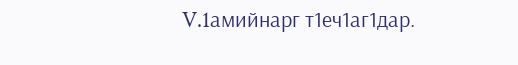V.1амийнарг т1еч1аг1дар.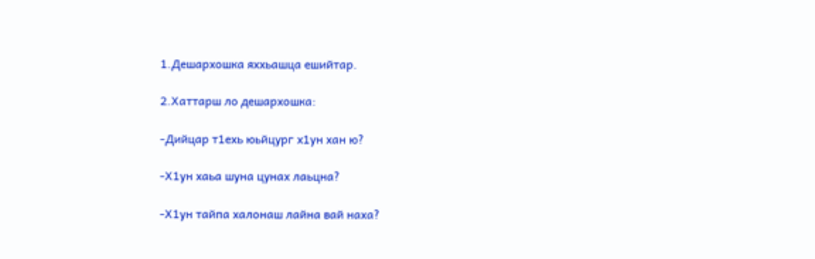1.Дешархошка яххьашца ешийтар.

2.Хаттарш ло дешархошка:

-Дийцар т1ехь юьйцург х1ун хан ю?

-Х1ун хаьа шуна цунах лаьцна?

-Х1ун тайпа халонаш лайна вай наха?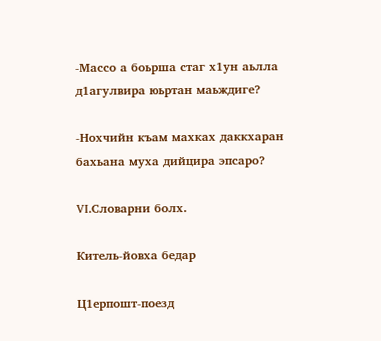-Массо а боьрша стаг х1ун аьлла д1агулвира юьртан маьждиге?

-Нохчийн къам махках даккхаран бахьана муха дийцира эпсаро?

VΙ.Словарни болх.

Китель-йовха бедар

Ц1ерпошт-поезд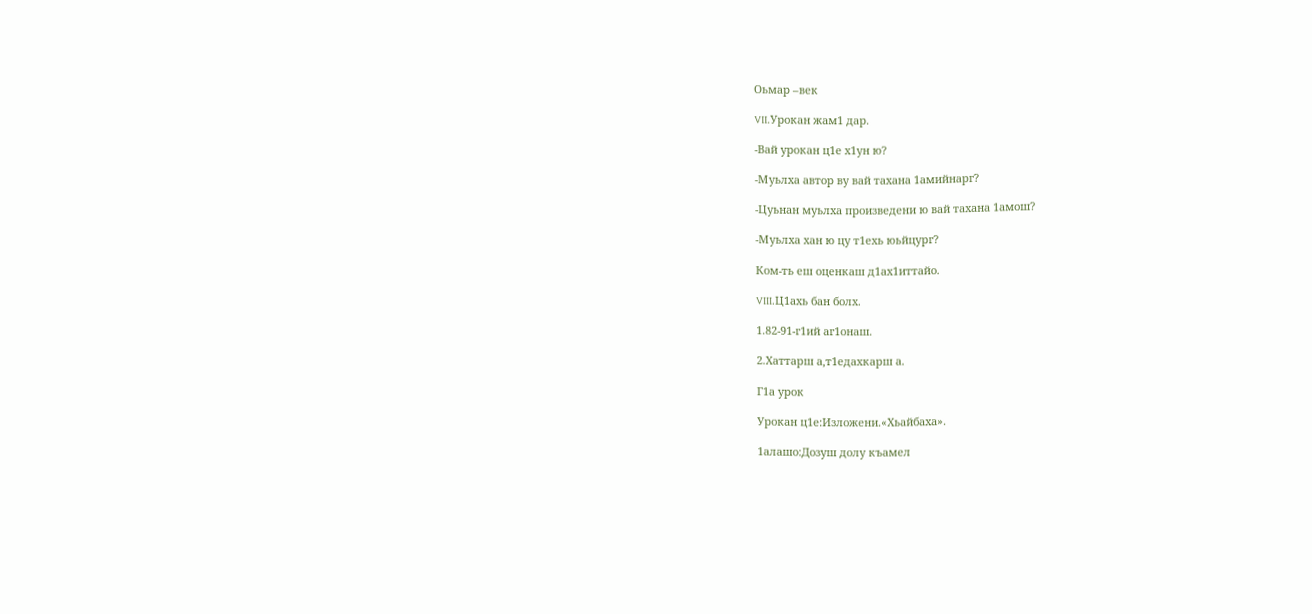Оьмар –век

VΙΙ.Урокан жам1 дар.

-Вай урокан ц1е х1ун ю?

-Муьлха автор ву вай тахана 1амийнарг?

-Цуьнан муьлха произведени ю вай тахана 1амош?

-Муьлха хан ю цу т1ехь юьйцург?

Ком-ть еш оценкаш д1ах1иттайо.

VΙΙΙ.Ц1ахь бан болх.

1.82-91-г1ий аг1онаш.

2.Хаттарш а,т1едахкарш а.

Г1а урок

Урокан ц1е:Изложени.«Хьайбаха».

1алашо:Дозуш долу къамел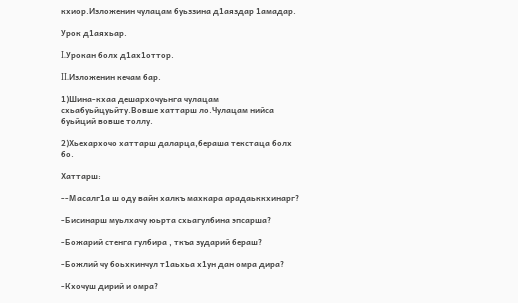кхиор.Изложенин чулацам буьззина д1аяздар 1амадар.

Урок д1аяхьар.

Ι.Урокан болх д1ах1оттор.

ΙΙ.Изложенин кечам бар.

1)Шина-кхаа дешархочуьнга чулацам схьабуьйцуьйту.Вовше хаттарш ло.Чулацам нийса буьйций вовше толлу.

2)Хьехархочо хаттарш даларца,бераша текстаца болх бо.

Хаттарш:

--Масалг1а ш оду вайн халкъ махкара арадаьккхинарг?

-Бисинарш муьлхачу юьрта схьагулбина эпсарша?

-Божарий стенга гулбира , ткъа зударий бераш?

-Божлий чу боьхкинчул т1аьхьа х1ун дан омра дира?

-Кхочуш дирий и омра?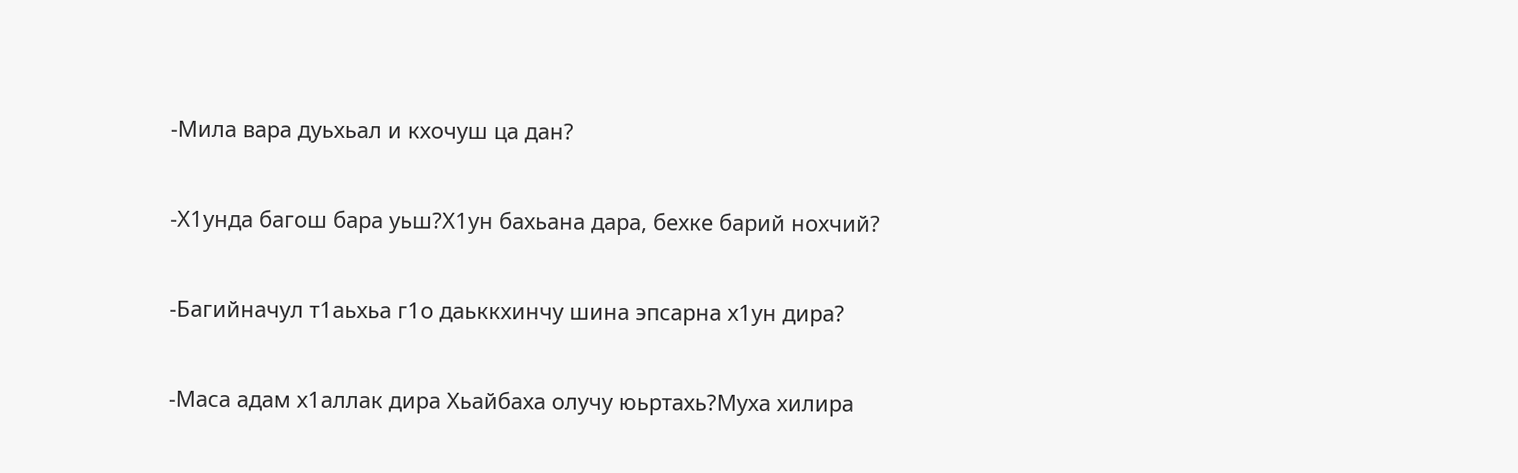-Мила вара дуьхьал и кхочуш ца дан?

-Х1унда багош бара уьш?Х1ун бахьана дара, бехке барий нохчий?

-Багийначул т1аьхьа г1о даьккхинчу шина эпсарна х1ун дира?

-Маса адам х1аллак дира Хьайбаха олучу юьртахь?Муха хилира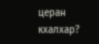церан кхалхар?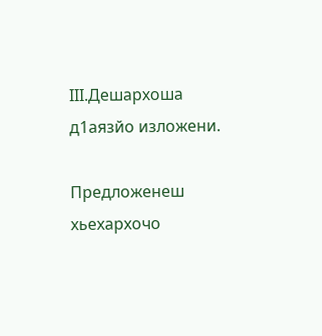ΙΙΙ.Дешархоша д1аязйо изложени.

Предложенеш хьехархочо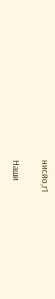нисйо,г1

Наши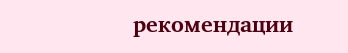рекомендации